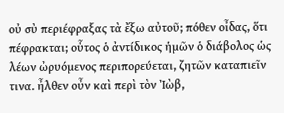οὐ σὺ περιέφραξας τὰ ἔξω αὐτοῦ; πόθεν οἶδας, ὅτι πέφρακται; οὗτος ὁ ἀντίδικος ἡμῶν ὁ διάβολος ὡς λέων ὠρυόμενος περιπορεύεται, ζητῶν καταπιεῖν τινα. ἦλθεν οὖν καὶ περὶ τὸν Ἰὼβ,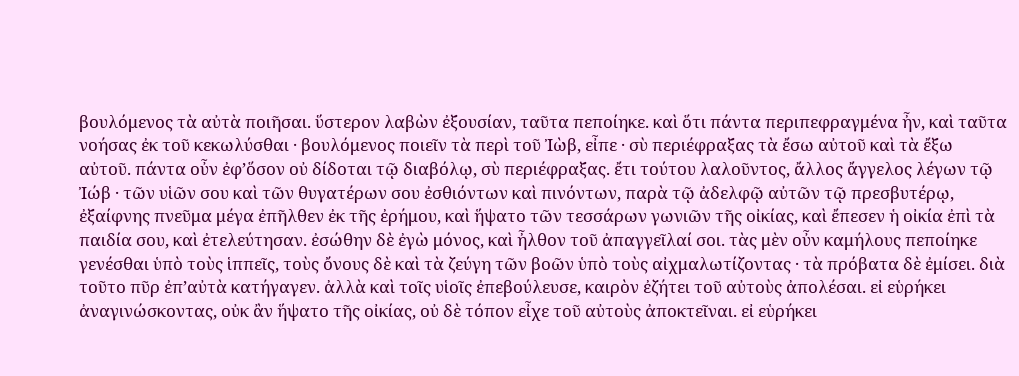βουλόμενος τὰ αὐτὰ ποιῆσαι. ὕστερον λαβὼν ἐξουσίαν, ταῦτα πεποίηκε. καὶ ὅτι πάντα περιπεφραγμένα ἦν, καὶ ταῦτα νοήσας ἐκ τοῦ κεκωλύσθαι · βουλόμενος ποιεῖν τὰ περὶ τοῦ Ἰὼβ, εἶπε · σὺ περιέφραξας τὰ ἔσω αὐτοῦ καὶ τὰ ἔξω αὐτοῦ. πάντα οὖν ἐφ’ὅσον οὐ δίδοται τῷ διαβόλῳ, σὺ περιέφραξας. ἔτι τούτου λαλοῦντος, ἄλλος ἄγγελος λέγων τῷ Ἰώβ · τῶν υἱῶν σου καὶ τῶν θυγατέρων σου ἐσθιόντων καὶ πινόντων, παρὰ τῷ ἀδελφῷ αὐτῶν τῷ πρεσβυτέρῳ, ἐξαίφνης πνεῦμα μέγα ἐπῆλθεν ἐκ τῆς ἐρήμου, καὶ ἥψατο τῶν τεσσάρων γωνιῶν τῆς οἰκίας, καὶ ἔπεσεν ἡ οἰκία ἐπὶ τὰ παιδία σου, καὶ ἐτελεύτησαν. ἐσώθην δὲ ἐγὼ μόνος, καὶ ἦλθον τοῦ ἀπαγγεῖλαί σοι. τὰς μὲν οὖν καμήλους πεποίηκε γενέσθαι ὑπὸ τοὺς ἱππεῖς, τοὺς ὄνους δὲ καὶ τὰ ζεύγη τῶν βοῶν ὑπὸ τοὺς αἰχμαλωτίζοντας · τὰ πρόβατα δὲ ἐμίσει. διὰ τοῦτο πῦρ ἐπ’αὐτὰ κατήγαγεν. ἀλλὰ καὶ τοῖς υἱοῖς ἐπεβούλευσε, καιρὸν ἐζήτει τοῦ αὐτοὺς ἀπολέσαι. εἰ εὑρήκει ἀναγινώσκοντας, οὐκ ἂν ἥψατο τῆς οἰκίας, οὐ δὲ τόπον εἶχε τοῦ αὐτοὺς ἀποκτεῖναι. εἰ εὑρήκει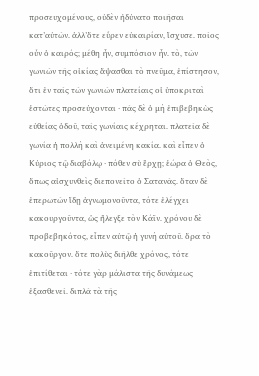προσευχομένους, οὐδὲν ἠδύνατο ποιῆσαι κατ’αὐτῶν. ἀλλ’ὅτε εὗρεν εὐκαιρίαν, ἴσχυσε. ποῖος οὖν ὁ καιρός; μέθη ἦν, συμπόσιον ἦν. τὸ, τῶν γωνιῶν τῆς οἰκίας ἅψασθαι τὸ πνεῦμα, ἐπίστησον, ὅτι ἐν ταῖς τῶν γωνιῶν πλατείαις οἱ ὑποκριταὶ ἑστῶτες προσεύχονται · πᾶς δὲ ὁ μὴ ἐπιβεβηκὼς εὐθείας ὁδοῦ, ταῖς γωνίαις κέχρηται. πλατεῖα δὲ γωνία ἡ πολλὴ καὶ ἀνειμένη κακία. καὶ εἶπεν ὁ Κύριος τῷ διαβόλῳ · πόθεν σὺ ἔρχῃ; ἑώρα ὁ Θεὸς, ὅπως αἰσχυνθεὶς διεπονεῖτο ὁ Σατανᾶς. ὅταν δὲ ἐπερωτῶν ἴδῃ ἀγνωμονοῦντα, τότε ἐλέγχει κακουργοῦντα, ὡς ἤλεγξε τὸν Κάϊν. χρόνου δὲ προβεβηκότος, εἶπεν αὐτῷ ἡ γυνὴ αὐτοῦ. ὅρα τὸ κακοῦργον. ὅτε πολὺς διῆλθε χρόνος, τότε ἐπιτίθεται · τότε γὰρ μάλιστα τῆς δυνάμεως ἐξασθενεῖ. διπλᾶ τὰ τῆς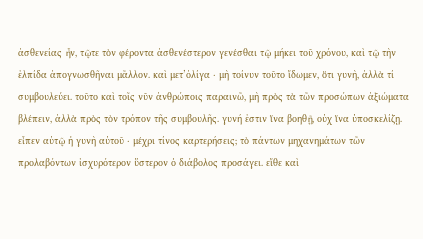ἀσθενείας ἦν, τῷτε τὸν φέροντα ἀσθενέστερον γενέσθαι τῷ μήκει τοῦ χρόνου, καὶ τῷ τὴν ἐλπίδα ἀπογνωσθῆναι μᾶλλον. καὶ μετ’ὀλίγα · μὴ τοίνυν τοῦτο ἴδωμεν, ὅτι γυνὴ, ἀλλὰ τί συμβουλεύει. τοῦτο καὶ τοῖς νῦν ἀνθρώποις παραινῶ, μὴ πρὸς τὰ τῶν προσώπων ἀξιώματα βλέπειν, ἀλλὰ πρὸς τὸν τρόπον τῆς συμβουλῆς. γυνή ἐστιν ἵνα βοηθῇ, οὐχ ἵνα ὑποσκελίζῃ. εἶπεν αὐτῷ ἡ γυνὴ αὐτοῦ · μέχρι τίνος καρτερήσεις; τὸ πάντων μηχανημάτων τῶν προλαβόντων ἰσχυρότερον ὕστερον ὁ διάβολος προσάγει. εἴθε καὶ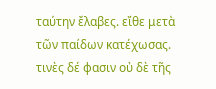ταύτην ἔλαβες. εἴθε μετὰ τῶν παίδων κατέχωσας. τινὲς δέ φασιν οὐ δὲ τῆς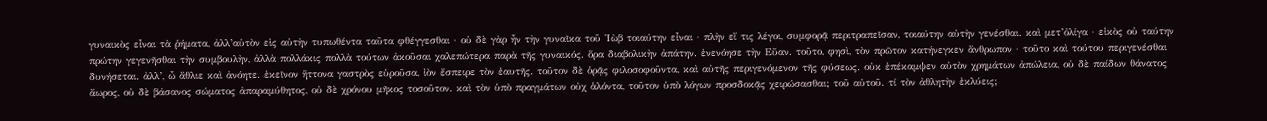γυναικὸς εἶναι τὰ ῥήματα, ἀλλ’αὐτὸν εἰς αὐτὴν τυπωθέντα ταῦτα φθέγγεσθαι · οὐ δὲ γὰρ ἦν τὴν γυναῖκα τοῦ Ἰὼβ τοιαύτην εἶναι · πλὴν εἴ τις λέγοι, συμφορᾷ περιτραπεῖσαν, τοιαύτην αὐτὴν γενέσθαι. καὶ μετ’ὀλίγα · εἰκὸς οὐ ταύτην πρώτην γεγενῆσθαι τὴν συμβουλὴν, ἀλλὰ πολλάκις πολλὰ τούτων ἀκοῦσαι χαλεπώτερα παρὰ τῆς γυναικός. ὅρα διαβολικὴν ἀπάτην. ἐνενόησε τὴν Εὔαν. τοῦτο, φησὶ, τὸν πρῶτον κατήνεγκεν ἄνθρωπον · τοῦτο καὶ τούτου περιγενέσθαι δυνήσεται. ἀλλ’, ὦ ἄθλιε καὶ ἀνόητε. ἐκεῖνον ἥττονα γαστρὸς εὑροῦσα, ἰὸν ἔσπειρε τὸν ἑαυτῆς. τοῦτον δὲ ὁρᾷς φιλοσοφοῦντα, καὶ αὐτῆς περιγενόμενον τῆς φύσεως. οὐκ ἐπέκαμψεν αὐτὸν χρημάτων ἀπώλεια, οὐ δὲ παίδων θάνατος ἄωρος, οὐ δὲ βάσανος σώματος ἀπαραμύθητος, οὐ δὲ χρόνου μῆκος τοσοῦτον. καὶ τὸν ὑπὸ πραγμάτων οὐχ ἁλόντα, τοῦτον ὑπὸ λόγων προσδοκᾷς χειρώσασθαι; τοῦ αὐτοῦ. τί τὸν ἀθλητὴν ἐκλύεις;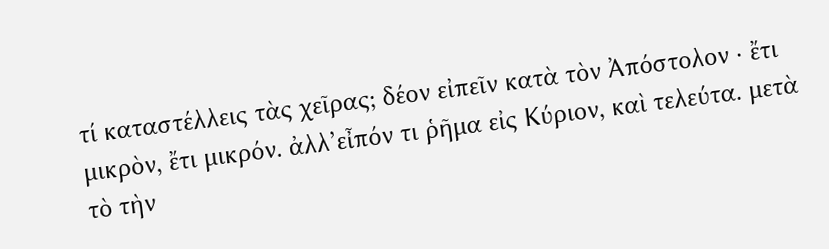τί καταστέλλεις τὰς χεῖρας; δέον εἰπεῖν κατὰ τὸν Ἀπόστολον · ἔτι μικρὸν, ἔτι μικρόν. ἀλλ’εἶπόν τι ῥῆμα εἰς Κύριον, καὶ τελεύτα. μετὰ τὸ τὴν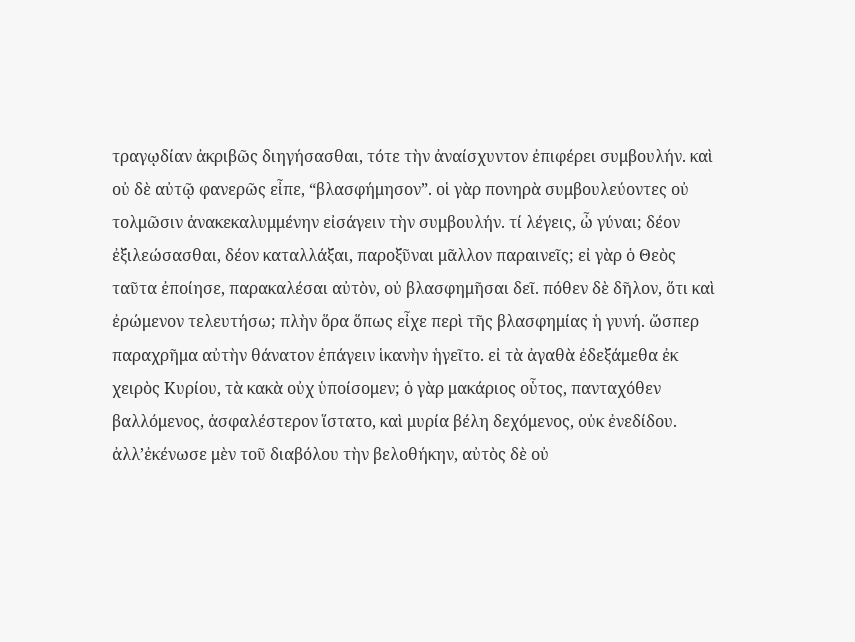τραγῳδίαν ἀκριβῶς διηγήσασθαι, τότε τὴν ἀναίσχυντον ἐπιφέρει συμβουλήν. καὶ οὐ δὲ αὐτῷ φανερῶς εἶπε, “βλασφήμησον”. οἱ γὰρ πονηρὰ συμβουλεύοντες οὐ τολμῶσιν ἀνακεκαλυμμένην εἰσάγειν τὴν συμβουλήν. τί λέγεις, ὦ γύναι; δέον ἐξιλεώσασθαι, δέον καταλλάξαι, παροξῦναι μᾶλλον παραινεῖς; εἰ γὰρ ὁ Θεὸς ταῦτα ἐποίησε, παρακαλέσαι αὐτὸν, οὐ βλασφημῆσαι δεῖ. πόθεν δὲ δῆλον, ὅτι καὶ ἐρώμενον τελευτήσω; πλὴν ὅρα ὅπως εἶχε περὶ τῆς βλασφημίας ἡ γυνή. ὥσπερ παραχρῆμα αὐτὴν θάνατον ἐπάγειν ἱκανὴν ἡγεῖτο. εἰ τὰ ἀγαθὰ ἐδεξάμεθα ἐκ χειρὸς Κυρίου, τὰ κακὰ οὐχ ὑποίσομεν; ὁ γὰρ μακάριος οὗτος, πανταχόθεν βαλλόμενος, ἀσφαλέστερον ἵστατο, καὶ μυρία βέλη δεχόμενος, οὐκ ἐνεδίδου. ἀλλ’ἐκένωσε μὲν τοῦ διαβόλου τὴν βελοθήκην, αὐτὸς δὲ οὐ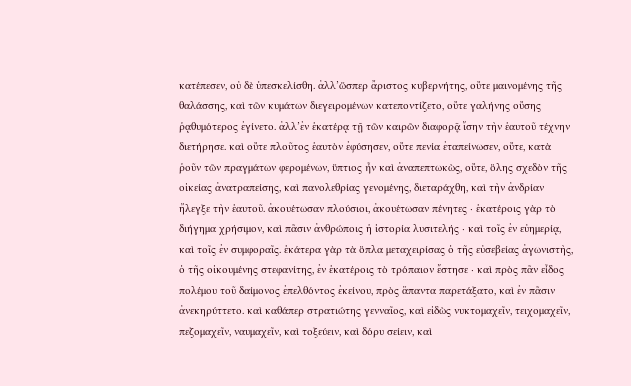κατέπεσεν, οὐ δὲ ὑπεσκελίσθη. ἀλλ’ὥσπερ ἄριστος κυβερνήτης, οὔτε μαινομένης τῆς θαλάσσης, καὶ τῶν κυμάτων διεγειρομένων κατεποντίζετο, οὔτε γαλήνης οὔσης ῥᾳθυμότερος ἐγίνετο. ἀλλ’ἐν ἑκατέρᾳ τῇ τῶν καιρῶν διαφορᾷ ἴσην τὴν ἑαυτοῦ τέχνην διετήρησε. καὶ οὔτε πλοῦτος ἑαυτὸν ἐφύσησεν, οὔτε πενία ἐταπείνωσεν, οὔτε, κατὰ ῥοῦν τῶν πραγμάτων φερομένων, ὕπτιος ἦν καὶ ἀναπεπτωκὼς, οὔτε, ὅλης σχεδὸν τῆς οἰκείας ἀνατραπείσης, καὶ πανολεθρίας γενομένης, διεταράχθη, καὶ τὴν ἀνδρίαν ἤλεγξε τὴν ἑαυτοῦ. ἀκουέτωσαν πλούσιοι, ἀκουέτωσαν πένητες · ἑκατέροις γὰρ τὸ διήγημα χρήσιμον, καὶ πᾶσιν ἀνθρώποις ἡ ἱστορία λυσιτελής · καὶ τοῖς ἐν εὐημερίᾳ, καὶ τοῖς ἐν συμφοραῖς. ἑκάτερα γὰρ τὰ ὅπλα μεταχειρίσας ὁ τῆς εὐσεβείας ἀγωνιστὴς, ὁ τῆς οἰκουμένης στεφανίτης, ἐν ἑκατέροις τὸ τρόπαιον ἔστησε · καὶ πρὸς πᾶν εἶδος πολέμου τοῦ δαίμονος ἐπελθόντος ἐκείνου, πρὸς ἅπαντα παρετάξατο, καὶ ἐν πᾶσιν ἀνεκηρύττετο. καὶ καθάπερ στρατιώτης γενναῖος, καὶ εἰδὼς νυκτομαχεῖν, τειχομαχεῖν, πεζομαχεῖν, ναυμαχεῖν, καὶ τοξεύειν, καὶ δόρυ σείειν, καὶ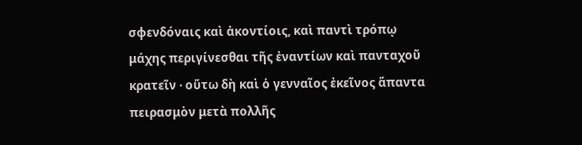σφενδόναις καὶ ἀκοντίοις, καὶ παντὶ τρόπῳ μάχης περιγίνεσθαι τῆς ἐναντίων καὶ πανταχοῦ κρατεῖν · οὕτω δὴ καὶ ὁ γενναῖος ἐκεῖνος ἅπαντα πειρασμὸν μετὰ πολλῆς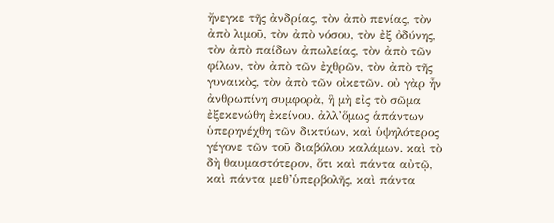ἤνεγκε τῆς ἀνδρίας, τὸν ἀπὸ πενίας, τὸν ἀπὸ λιμοῦ, τὸν ἀπὸ νόσου, τὸν ἐξ ὀδύνης, τὸν ἀπὸ παίδων ἀπωλείας, τὸν ἀπὸ τῶν φίλων, τὸν ἀπὸ τῶν ἐχθρῶν, τὸν ἀπὸ τῆς γυναικὸς, τὸν ἀπὸ τῶν οἰκετῶν. οὐ γὰρ ἦν ἀνθρωπίνη συμφορὰ, ἣ μὴ εἰς τὸ σῶμα ἐξεκενώθη ἐκείνου. ἀλλ’ὅμως ἁπάντων ὑπερηνέχθη τῶν δικτύων, καὶ ὑψηλότερος γέγονε τῶν τοῦ διαβόλου καλάμων. καὶ τὸ δὴ θαυμαστότερον, ὅτι καὶ πάντα αὐτῷ, καὶ πάντα μεθ’ὑπερβολῆς, καὶ πάντα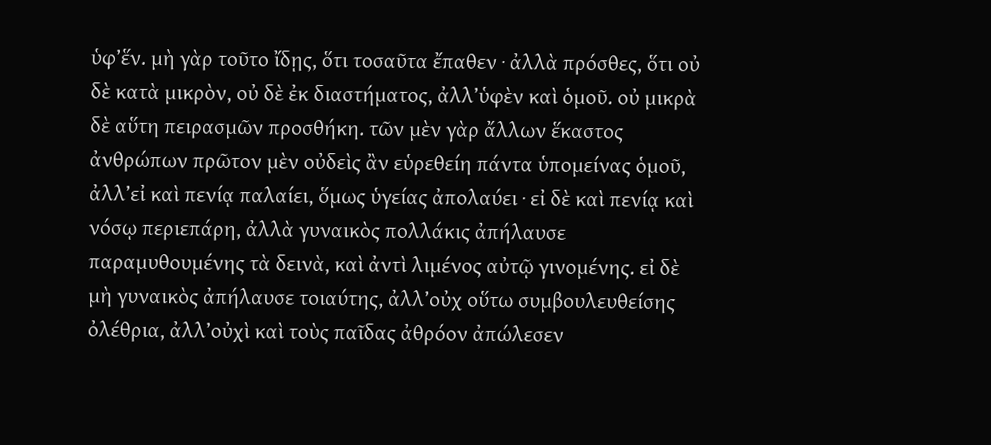ὑφ’ἕν. μὴ γὰρ τοῦτο ἴδῃς, ὅτι τοσαῦτα ἔπαθεν · ἀλλὰ πρόσθες, ὅτι οὐ δὲ κατὰ μικρὸν, οὐ δὲ ἐκ διαστήματος, ἀλλ’ὑφὲν καὶ ὁμοῦ. οὐ μικρὰ δὲ αὕτη πειρασμῶν προσθήκη. τῶν μὲν γὰρ ἄλλων ἕκαστος ἀνθρώπων πρῶτον μὲν οὐδεὶς ἂν εὑρεθείη πάντα ὑπομείνας ὁμοῦ, ἀλλ’εἰ καὶ πενίᾳ παλαίει, ὅμως ὑγείας ἀπολαύει · εἰ δὲ καὶ πενίᾳ καὶ νόσῳ περιεπάρη, ἀλλὰ γυναικὸς πολλάκις ἀπήλαυσε παραμυθουμένης τὰ δεινὰ, καὶ ἀντὶ λιμένος αὐτῷ γινομένης. εἰ δὲ μὴ γυναικὸς ἀπήλαυσε τοιαύτης, ἀλλ’οὐχ οὕτω συμβουλευθείσης ὀλέθρια, ἀλλ’οὐχὶ καὶ τοὺς παῖδας ἀθρόον ἀπώλεσεν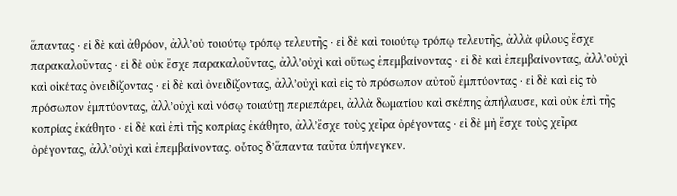ἅπαντας · εἰ δὲ καὶ ἀθρόον, ἀλλ’οὐ τοιούτῳ τρόπῳ τελευτῆς · εἰ δὲ καὶ τοιούτῳ τρόπῳ τελευτῆς, ἀλλὰ φίλους ἔσχε παρακαλοῦντας · εἰ δὲ οὐκ ἔσχε παρακαλοῦντας, ἀλλ’οὐχὶ καὶ οὕτως ἐπεμβαίνοντας · εἰ δὲ καὶ ἐπεμβαίνοντας, ἀλλ’οὐχὶ καὶ οἰκέτας ὀνειδίζοντας · εἰ δὲ καὶ ὀνειδίζοντας, ἀλλ’οὐχὶ καὶ εἰς τὸ πρόσωπον αὐτοῦ ἐμπτύοντας · εἰ δὲ καὶ εἰς τὸ πρόσωπον ἐμπτύοντας, ἀλλ’οὐχὶ καὶ νόσῳ τοιαύτῃ περιεπάρει, ἀλλὰ δωματίου καὶ σκέπης ἀπήλαυσε, καὶ οὐκ ἐπὶ τῆς κοπρίας ἐκάθητο · εἰ δὲ καὶ ἐπὶ τῆς κοπρίας ἐκάθητο, ἀλλ’ἔσχε τοὺς χεῖρα ὀρέγοντας · εἰ δὲ μὴ ἔσχε τοὺς χεῖρα ὀρέγοντας, ἀλλ’οὐχὶ καὶ ἐπεμβαίνοντας. οὗτος δ’ἅπαντα ταῦτα ὑπήνεγκεν.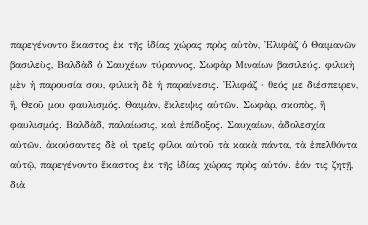παρεγένοντο ἕκαστος ἐκ τῆς ἰδίας χώρας πρὸς αὐτὸν, Ἐλιφὰζ ὁ Θαιμανῶν βασιλεὺς, Βαλδὰδ ὁ Σαυχέων τύραννος, Σωφὰρ Μιναίων βασιλεύς. φιλικὴ μὲν ἡ παρουσία σου, φιλικὴ δὲ ἡ παραίνεσις. Ἐλιφάζ · θεός με διέσπειρεν, ἢ, Θεοῦ μου φαυλισμός. Θαιμὰν, ἔκλειψις αὐτῶν. Σωφὰρ, σκοπὸς, ἢ φαυλισμός. Βαλδὰδ, παλαίωσις, καὶ ἐπίδοξος. Σαυχαίων, ἀδολεσχία αὐτῶν. ἀκούσαντες δὲ οἱ τρεῖς φίλοι αὐτοῦ τὰ κακὰ πάντα, τὰ ἐπελθόντα αὐτῷ, παρεγένοντο ἕκαστος ἐκ τῆς ἰδίας χώρας πρὸς αὐτόν. ἐάν τις ζητῇ, διὰ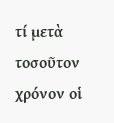τί μετὰ τοσοῦτον χρόνον οἱ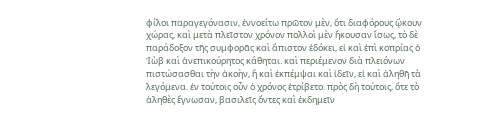φίλοι παραγεγόνασιν, ἐννοείτω πρῶτον μὲν, ὅτι διαφόρους ᾤκουν χώρας, καὶ μετὰ πλεῖστον χρόνον πολλοὶ μὲν ἤκουσαν ἴσως, τὸ δὲ παράδοξον τῆς συμφορᾶς καὶ ἄπιστον ἐδόκει, εἰ καὶ ἐπὶ κοπρίας ὁ Ἰὼβ καὶ ἀνεπικούρητος κάθηται. καὶ περιέμενον διὰ πλειόνων πιστώσασθαι τὴν ἀκοὴν, ἢ καὶ ἐκπέμψαι καὶ ἰδεῖν, εἰ καὶ ἀληθῆ τὰ λεγόμενα. ἐν τούτοις οὖν ὁ χρόνος ἐτρίβετο. πρὸς δὴ τούτοις, ὅτε τὸ ἀληθὲς ἔγνωσαν, βασιλεῖς ὄντες καὶ ἐκδημεῖν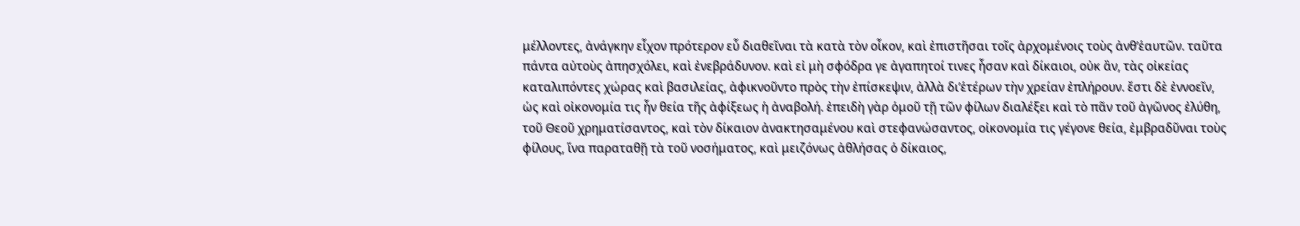μέλλοντες, ἀνάγκην εἶχον πρότερον εὖ διαθεῖναι τὰ κατὰ τὸν οἶκον, καὶ ἐπιστῆσαι τοῖς ἀρχομένοις τοὺς ἀνθ’ἑαυτῶν. ταῦτα πάντα αὐτοὺς ἀπησχόλει, καὶ ἐνεβράδυνον. καὶ εἰ μὴ σφόδρα γε ἀγαπητοί τινες ἦσαν καὶ δίκαιοι, οὐκ ἂν, τὰς οἰκείας καταλιπόντες χώρας καὶ βασιλείας, ἀφικνοῦντο πρὸς τὴν ἐπίσκεψιν, ἀλλὰ δι’ἑτέρων τὴν χρείαν ἐπλήρουν. ἔστι δὲ ἐννοεῖν, ὡς καὶ οἰκονομία τις ἦν θεία τῆς ἀφίξεως ἡ ἀναβολή. ἐπειδὴ γὰρ ὁμοῦ τῇ τῶν φίλων διαλέξει καὶ τὸ πᾶν τοῦ ἀγῶνος ἐλύθη, τοῦ Θεοῦ χρηματίσαντος, καὶ τὸν δίκαιον ἀνακτησαμένου καὶ στεφανώσαντος, οἰκονομία τις γέγονε θεία, ἐμβραδῦναι τοὺς φίλους, ἵνα παραταθῇ τὰ τοῦ νοσήματος, καὶ μειζόνως ἀθλήσας ὁ δίκαιος,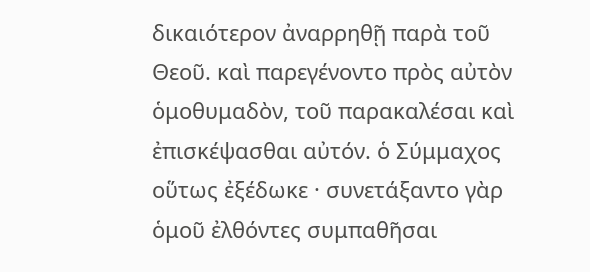δικαιότερον ἀναρρηθῇ παρὰ τοῦ Θεοῦ. καὶ παρεγένοντο πρὸς αὐτὸν ὁμοθυμαδὸν, τοῦ παρακαλέσαι καὶ ἐπισκέψασθαι αὐτόν. ὁ Σύμμαχος οὕτως ἐξέδωκε · συνετάξαντο γὰρ ὁμοῦ ἐλθόντες συμπαθῆσαι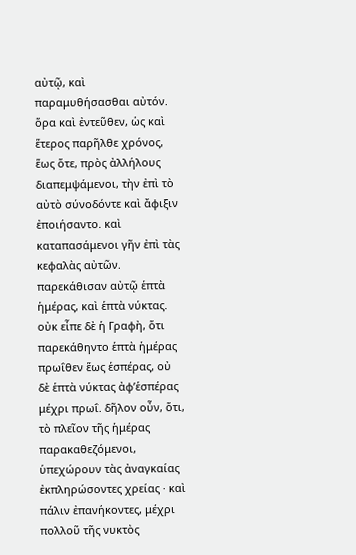αὐτῷ, καὶ παραμυθήσασθαι αὐτόν. ὅρα καὶ ἐντεῦθεν, ὡς καὶ ἕτερος παρῆλθε χρόνος, ἕως ὅτε, πρὸς ἀλλήλους διαπεμψάμενοι, τὴν ἐπὶ τὸ αὐτὸ σύνοδόντε καὶ ἄφιξιν ἐποιήσαντο. καὶ καταπασάμενοι γῆν ἐπὶ τὰς κεφαλὰς αὐτῶν. παρεκάθισαν αὐτῷ ἑπτὰ ἡμέρας, καὶ ἑπτὰ νύκτας. οὐκ εἶπε δὲ ἡ Γραφὴ, ὅτι παρεκάθηντο ἑπτὰ ἡμέρας πρωΐθεν ἕως ἑσπέρας, οὐ δὲ ἑπτὰ νύκτας ἀφ’ἑσπέρας μέχρι πρωΐ. δῆλον οὖν, ὅτι, τὸ πλεῖον τῆς ἡμέρας παρακαθεζόμενοι, ὑπεχώρουν τὰς ἀναγκαίας ἐκπληρώσοντες χρείας · καὶ πάλιν ἐπανήκοντες, μέχρι πολλοῦ τῆς νυκτὸς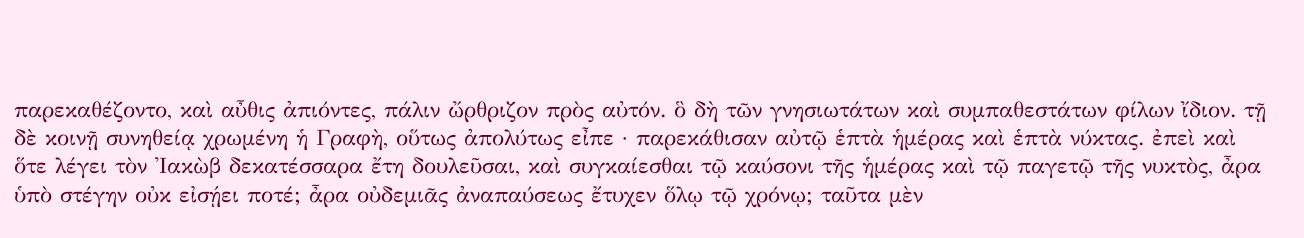παρεκαθέζοντο, καὶ αὖθις ἀπιόντες, πάλιν ὤρθριζον πρὸς αὐτόν. ὃ δὴ τῶν γνησιωτάτων καὶ συμπαθεστάτων φίλων ἴδιον. τῇ δὲ κοινῇ συνηθείᾳ χρωμένη ἡ Γραφὴ, οὕτως ἀπολύτως εἶπε · παρεκάθισαν αὐτῷ ἑπτὰ ἡμέρας καὶ ἑπτὰ νύκτας. ἐπεὶ καὶ ὅτε λέγει τὸν Ἰακὼβ δεκατέσσαρα ἔτη δουλεῦσαι, καὶ συγκαίεσθαι τῷ καύσονι τῆς ἡμέρας καὶ τῷ παγετῷ τῆς νυκτὸς, ἆρα ὑπὸ στέγην οὐκ εἰσῄει ποτέ; ἆρα οὐδεμιᾶς ἀναπαύσεως ἔτυχεν ὅλῳ τῷ χρόνῳ; ταῦτα μὲν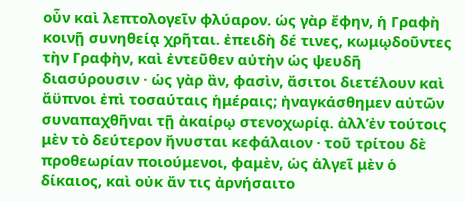οὖν καὶ λεπτολογεῖν φλύαρον. ὡς γὰρ ἔφην, ἡ Γραφὴ κοινῇ συνηθείᾳ χρῆται. ἐπειδὴ δέ τινες, κωμῳδοῦντες τὴν Γραφὴν, καὶ ἐντεῦθεν αὐτὴν ὡς ψευδῆ διασύρουσιν · ὡς γὰρ ἂν, φασὶν, ἄσιτοι διετέλουν καὶ ἄϋπνοι ἐπὶ τοσαύταις ἡμέραις; ἠναγκάσθημεν αὐτῶν συναπαχθῆναι τῇ ἀκαίρῳ στενοχωρίᾳ. ἀλλ’ἐν τούτοις μὲν τὸ δεύτερον ἤνυσται κεφάλαιον · τοῦ τρίτου δὲ προθεωρίαν ποιούμενοι, φαμὲν, ὡς ἀλγεῖ μὲν ὁ δίκαιος, καὶ οὐκ ἄν τις ἀρνήσαιτο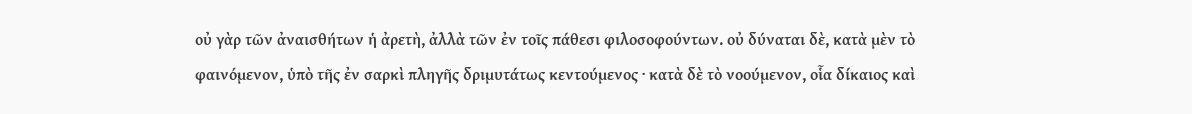οὐ γὰρ τῶν ἀναισθήτων ἡ ἀρετὴ, ἀλλὰ τῶν ἐν τοῖς πάθεσι φιλοσοφούντων. οὐ δύναται δὲ, κατὰ μὲν τὸ φαινόμενον, ὑπὸ τῆς ἐν σαρκὶ πληγῆς δριμυτάτως κεντούμενος · κατὰ δὲ τὸ νοούμενον, οἷα δίκαιος καὶ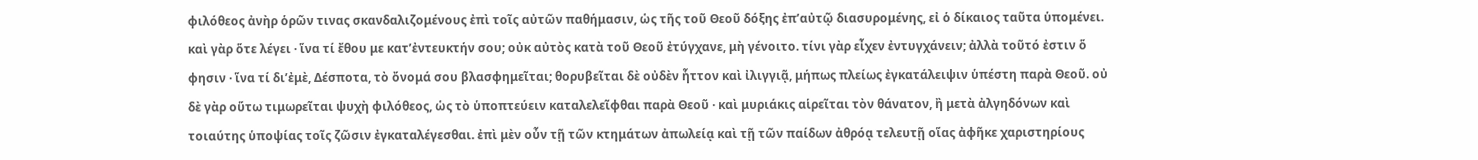φιλόθεος ἀνὴρ ὁρῶν τινας σκανδαλιζομένους ἐπὶ τοῖς αὐτῶν παθήμασιν, ὡς τῆς τοῦ Θεοῦ δόξης ἐπ’αὐτῷ διασυρομένης, εἰ ὁ δίκαιος ταῦτα ὑπομένει. καὶ γὰρ ὅτε λέγει · ἵνα τί ἔθου με κατ’ἐντευκτήν σου; οὐκ αὐτὸς κατὰ τοῦ Θεοῦ ἐτύγχανε, μὴ γένοιτο. τίνι γὰρ εἶχεν ἐντυγχάνειν; ἀλλὰ τοῦτό ἐστιν ὅ φησιν · ἵνα τί δι’ἐμὲ, Δέσποτα, τὸ ὄνομά σου βλασφημεῖται; θορυβεῖται δὲ οὐδὲν ἧττον καὶ ἰλιγγιᾷ, μήπως πλείως ἐγκατάλειψιν ὑπέστη παρὰ Θεοῦ. οὐ δὲ γὰρ οὕτω τιμωρεῖται ψυχὴ φιλόθεος, ὡς τὸ ὑποπτεύειν καταλελεῖφθαι παρὰ Θεοῦ · καὶ μυριάκις αἱρεῖται τὸν θάνατον, ἢ μετὰ ἀλγηδόνων καὶ τοιαύτης ὑποψίας τοῖς ζῶσιν ἐγκαταλέγεσθαι. ἐπὶ μὲν οὖν τῇ τῶν κτημάτων ἀπωλείᾳ καὶ τῇ τῶν παίδων ἀθρόᾳ τελευτῇ οἵας ἀφῆκε χαριστηρίους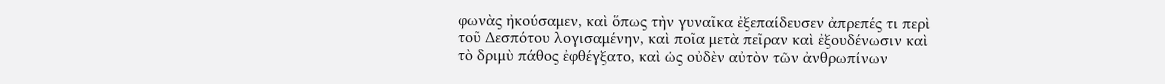φωνὰς ἠκούσαμεν, καὶ ὅπως τὴν γυναῖκα ἐξεπαίδευσεν ἀπρεπές τι περὶ τοῦ Δεσπότου λογισαμένην, καὶ ποῖα μετὰ πεῖραν καὶ ἐξουδένωσιν καὶ τὸ δριμὺ πάθος ἐφθέγξατο, καὶ ὡς οὐδὲν αὐτὸν τῶν ἀνθρωπίνων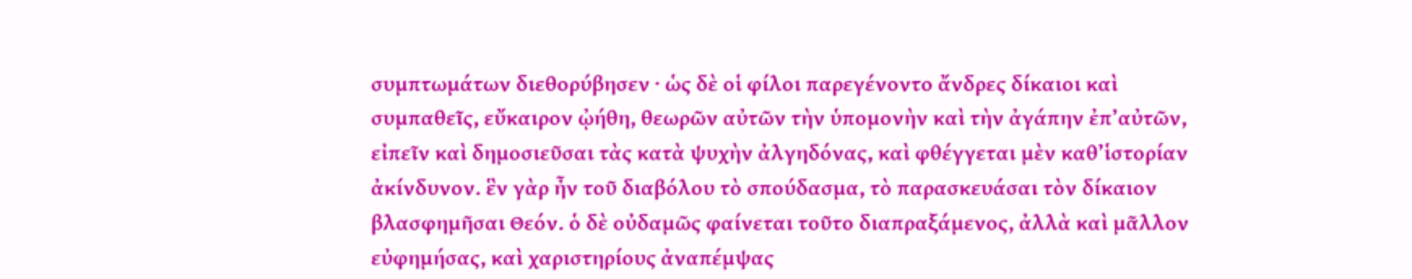συμπτωμάτων διεθορύβησεν · ὡς δὲ οἱ φίλοι παρεγένοντο ἄνδρες δίκαιοι καὶ συμπαθεῖς, εὔκαιρον ᾠήθη, θεωρῶν αὐτῶν τὴν ὑπομονὴν καὶ τὴν ἀγάπην ἐπ’αὐτῶν, εἰπεῖν καὶ δημοσιεῦσαι τὰς κατὰ ψυχὴν ἀλγηδόνας, καὶ φθέγγεται μὲν καθ’ἱστορίαν ἀκίνδυνον. ἓν γὰρ ἦν τοῦ διαβόλου τὸ σπούδασμα, τὸ παρασκευάσαι τὸν δίκαιον βλασφημῆσαι Θεόν. ὁ δὲ οὐδαμῶς φαίνεται τοῦτο διαπραξάμενος, ἀλλὰ καὶ μᾶλλον εὐφημήσας, καὶ χαριστηρίους ἀναπέμψας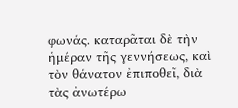φωνάς. καταρᾶται δὲ τὴν ἡμέραν τῆς γεννήσεως, καὶ τὸν θάνατον ἐπιποθεῖ, διὰ τὰς ἀνωτέρω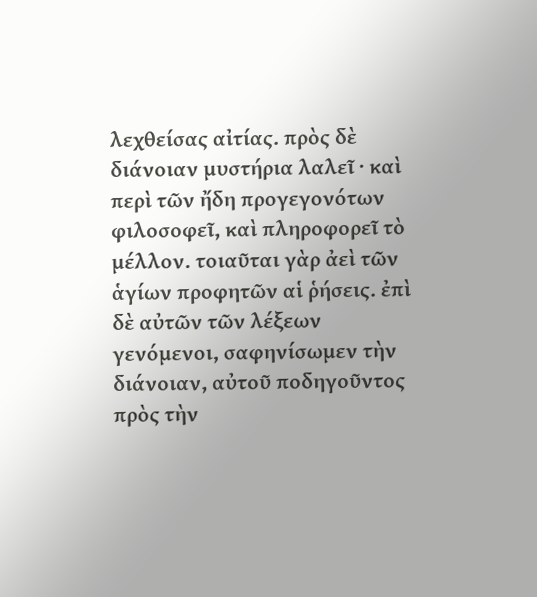λεχθείσας αἰτίας. πρὸς δὲ διάνοιαν μυστήρια λαλεῖ · καὶ περὶ τῶν ἤδη προγεγονότων φιλοσοφεῖ, καὶ πληροφορεῖ τὸ μέλλον. τοιαῦται γὰρ ἀεὶ τῶν ἁγίων προφητῶν αἱ ῥήσεις. ἐπὶ δὲ αὐτῶν τῶν λέξεων γενόμενοι, σαφηνίσωμεν τὴν διάνοιαν, αὐτοῦ ποδηγοῦντος πρὸς τὴν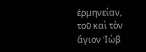ἑρμηνείαν, τοῦ καὶ τὸν ἅγιον Ἰὼβ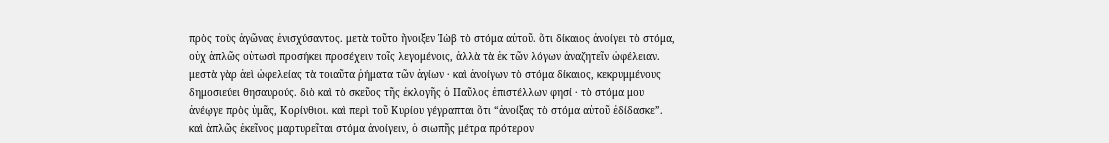πρὸς τοὺς ἀγῶνας ἐνισχύσαντος. μετὰ τοῦτο ἤνοιξεν Ἰὼβ τὸ στόμα αὐτοῦ. ὅτι δίκαιος ἀνοίγει τὸ στόμα, οὐχ ἁπλῶς οὑτωσὶ προσήκει προσέχειν τοῖς λεγομένοις, ἀλλὰ τὰ ἐκ τῶν λόγων ἀναζητεῖν ὠφέλειαν. μεστὰ γὰρ ἀεὶ ὠφελείας τὰ τοιαῦτα ῥήματα τῶν ἁγίων · καὶ ἀνοίγων τὸ στόμα δίκαιος, κεκρυμμένους δημοσιεύει θησαυρούς. διὸ καὶ τὸ σκεῦος τῆς ἐκλογῆς ὁ Παῦλος ἐπιστέλλων φησί · τὸ στόμα μου ἀνέῳγε πρὸς ὑμᾶς, Κορίνθιοι. καὶ περὶ τοῦ Κυρίου γέγραπται ὅτι “ἀνοίξας τὸ στόμα αὐτοῦ ἐδίδασκε”. καὶ ἁπλῶς ἐκεῖνος μαρτυρεῖται στόμα ἀνοίγειν, ὁ σιωπῆς μέτρα πρότερον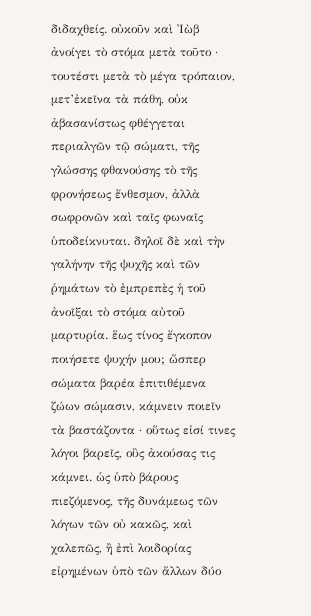διδαχθείς. οὐκοῦν καὶ Ἰὼβ ἀνοίγει τὸ στόμα μετὰ τοῦτο · τουτέστι μετὰ τὸ μέγα τρόπαιον, μετ’ἐκεῖνα τὰ πάθη, οὐκ ἀβασανίστως φθέγγεται περιαλγῶν τῷ σώματι, τῆς γλώσσης φθανούσης τὸ τῆς φρονήσεως ἔνθεσμον, ἀλλὰ σωφρονῶν καὶ ταῖς φωναῖς ὑποδείκνυται. δηλοῖ δὲ καὶ τὴν γαλήνην τῆς ψυχῆς καὶ τῶν ῥημάτων τὸ ἐμπρεπὲς ἡ τοῦ ἀνοῖξαι τὸ στόμα αὐτοῦ μαρτυρία. ἕως τίνος ἔγκοπον ποιήσετε ψυχήν μου; ὥσπερ σώματα βαρέα ἐπιτιθέμενα ζώων σώμασιν, κάμνειν ποιεῖν τὰ βαστάζοντα · οὕτως εἰσί τινες λόγοι βαρεῖς, οὓς ἀκούσας τις κάμνει. ὡς ὑπὸ βάρους πιεζόμενος, τῆς δυνάμεως τῶν λόγων τῶν οὐ κακῶς, καὶ χαλεπῶς, ἢ ἐπὶ λοιδορίας εἰρημένων ὑπὸ τῶν ἄλλων δύο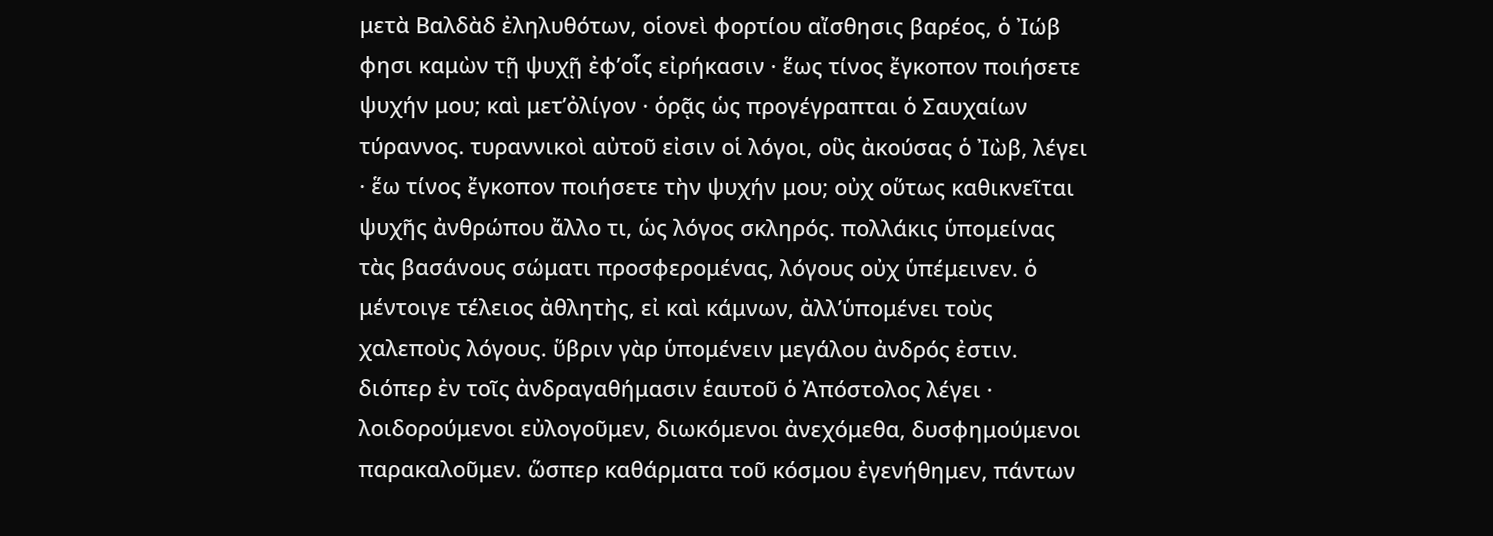μετὰ Βαλδὰδ ἐληλυθότων, οἱονεὶ φορτίου αἴσθησις βαρέος, ὁ Ἰώβ φησι καμὼν τῇ ψυχῇ ἐφ’οἷς εἰρήκασιν · ἕως τίνος ἔγκοπον ποιήσετε ψυχήν μου; καὶ μετ’ὀλίγον · ὁρᾷς ὡς προγέγραπται ὁ Σαυχαίων τύραννος. τυραννικοὶ αὐτοῦ εἰσιν οἱ λόγοι, οὓς ἀκούσας ὁ Ἰὼβ, λέγει · ἕω τίνος ἔγκοπον ποιήσετε τὴν ψυχήν μου; οὐχ οὕτως καθικνεῖται ψυχῆς ἀνθρώπου ἄλλο τι, ὡς λόγος σκληρός. πολλάκις ὑπομείνας τὰς βασάνους σώματι προσφερομένας, λόγους οὐχ ὑπέμεινεν. ὁ μέντοιγε τέλειος ἀθλητὴς, εἰ καὶ κάμνων, ἀλλ’ὑπομένει τοὺς χαλεποὺς λόγους. ὕβριν γὰρ ὑπομένειν μεγάλου ἀνδρός ἐστιν. διόπερ ἐν τοῖς ἀνδραγαθήμασιν ἑαυτοῦ ὁ Ἀπόστολος λέγει · λοιδορούμενοι εὐλογοῦμεν, διωκόμενοι ἀνεχόμεθα, δυσφημούμενοι παρακαλοῦμεν. ὥσπερ καθάρματα τοῦ κόσμου ἐγενήθημεν, πάντων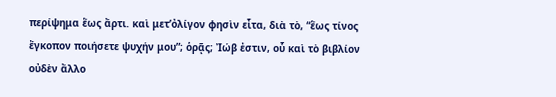περίψημα ἕως ἄρτι. καὶ μετ’ὀλίγον φησὶν εἶτα, διὰ τὸ, “ἕως τίνος ἔγκοπον ποιήσετε ψυχήν μου”; ὁρᾷς; Ἰώβ ἐστιν, οὗ καὶ τὸ βιβλίον οὐδὲν ἄλλο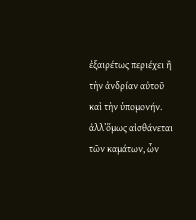ἐξαιρέτως περιέχει ἢ τὴν ἀνδρίαν αὐτοῦ καὶ τὴν ὑπομονήν. ἀλλ’ὅμως αἰσθάνεται τῶν καμάτων, ὧν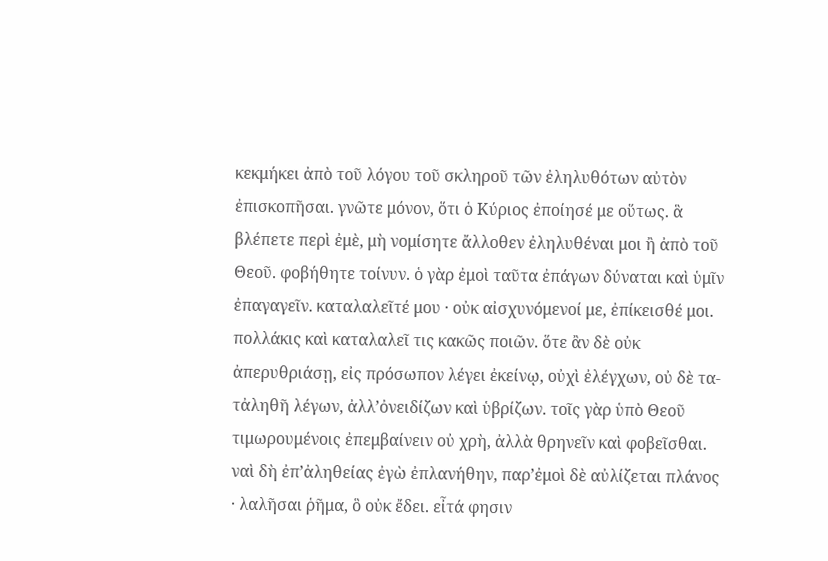κεκμήκει ἀπὸ τοῦ λόγου τοῦ σκληροῦ τῶν ἐληλυθότων αὐτὸν ἐπισκοπῆσαι. γνῶτε μόνον, ὅτι ὁ Κύριος ἐποίησέ με οὕτως. ἃ βλέπετε περὶ ἐμὲ, μὴ νομίσητε ἄλλοθεν ἐληλυθέναι μοι ἢ ἀπὸ τοῦ Θεοῦ. φοβήθητε τοίνυν. ὁ γὰρ ἐμοὶ ταῦτα ἐπάγων δύναται καὶ ὑμῖν ἐπαγαγεῖν. καταλαλεῖτέ μου · οὐκ αἰσχυνόμενοί με, ἐπίκεισθέ μοι. πολλάκις καὶ καταλαλεῖ τις κακῶς ποιῶν. ὅτε ἂν δὲ οὐκ ἀπερυθριάσῃ, εἰς πρόσωπον λέγει ἐκείνῳ, οὐχὶ ἐλέγχων, οὐ δὲ τα- τἀληθῆ λέγων, ἀλλ’ὀνειδίζων καὶ ὑβρίζων. τοῖς γὰρ ὑπὸ Θεοῦ τιμωρουμένοις ἐπεμβαίνειν οὐ χρὴ, ἀλλὰ θρηνεῖν καὶ φοβεῖσθαι. ναὶ δὴ ἐπ’ἀληθείας ἐγὼ ἐπλανήθην, παρ’ἐμοὶ δὲ αὐλίζεται πλάνος · λαλῆσαι ῥῆμα, ὃ οὐκ ἔδει. εἶτά φησιν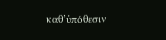καθ’ὑπόθεσιν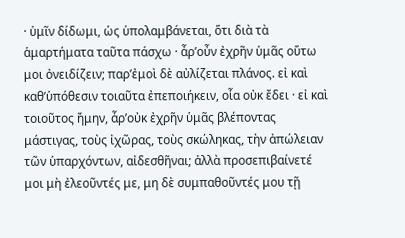· ὑμῖν δίδωμι, ὡς ὑπολαμβάνεται, ὅτι διὰ τὰ ἁμαρτήματα ταῦτα πάσχω · ἆρ’οὖν ἐχρῆν ὑμᾶς οὕτω μοι ὀνειδίζειν; παρ’ἐμοὶ δὲ αὐλίζεται πλάνος. εἰ καὶ καθ’ὑπόθεσιν τοιαῦτα ἐπεποιήκειν, οἷα οὐκ ἔδει · εἰ καὶ τοιοῦτος ἤμην, ἆρ’οὐκ ἐχρῆν ὑμᾶς βλέποντας μάστιγας, τοὺς ἰχῶρας, τοὺς σκώληκας, τὴν ἀπώλειαν τῶν ὑπαρχόντων, αἰδεσθῆναι; ἀλλὰ προσεπιβαίνετέ μοι μὴ ἐλεοῦντές με, μη δὲ συμπαθοῦντές μου τῇ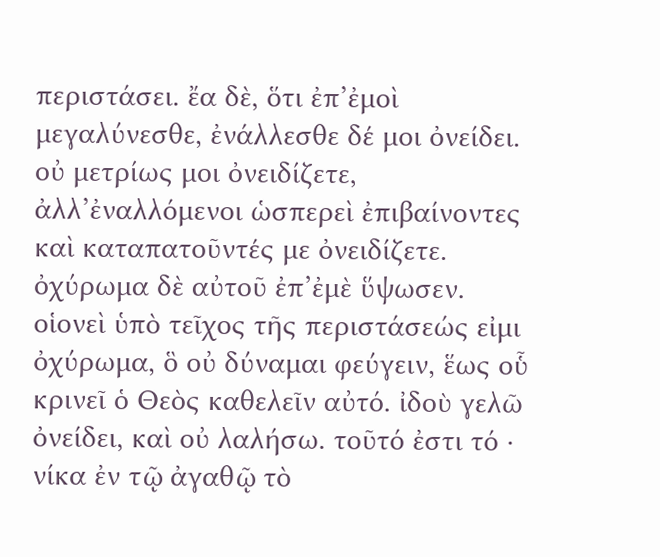περιστάσει. ἔα δὲ, ὅτι ἐπ’ἐμοὶ μεγαλύνεσθε, ἐνάλλεσθε δέ μοι ὀνείδει. οὐ μετρίως μοι ὀνειδίζετε, ἀλλ’ἐναλλόμενοι ὡσπερεὶ ἐπιβαίνοντες καὶ καταπατοῦντές με ὀνειδίζετε. ὀχύρωμα δὲ αὐτοῦ ἐπ’ἐμὲ ὕψωσεν. οἱονεὶ ὑπὸ τεῖχος τῆς περιστάσεώς εἰμι ὀχύρωμα, ὃ οὐ δύναμαι φεύγειν, ἕως οὗ κρινεῖ ὁ Θεὸς καθελεῖν αὐτό. ἰδοὺ γελῶ ὀνείδει, καὶ οὐ λαλήσω. τοῦτό ἐστι τό · νίκα ἐν τῷ ἀγαθῷ τὸ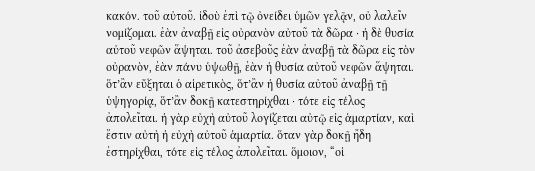κακόν. τοῦ αὐτοῦ. ἰδοὺ ἐπὶ τῷ ὀνείδει ὑμῶν γελᾷν, οὐ λαλεῖν νομίζομαι. ἐὰν ἀναβῇ εἰς οὐρανὸν αὐτοῦ τὰ δῶρα · ἡ δὲ θυσία αὐτοῦ νεφῶν ἅψηται. τοῦ ἀσεβοῦς ἐὰν ἀναβῇ τὰ δῶρα εἰς τὸν οὐρανὸν, ἐὰν πάνυ ὑψωθῇ, ἐὰν ἡ θυσία αὐτοῦ νεφῶν ἅψηται. ὅτ’ἂν εὔξηται ὁ αἱρετικὸς, ὅτ’ἂν ἡ θυσία αὐτοῦ ἀναβῇ τῇ ὑψηγορίᾳ, ὅτ’ἂν δοκῇ κατεστηρίχθαι · τότε εἰς τέλος ἀπολεῖται. ἡ γὰρ εὐχὴ αὐτοῦ λογίζεται αὐτῷ εἰς ἁμαρτίαν, καὶ ἔστιν αὐτὴ ἡ εὐχὴ αὐτοῦ ἁμαρτία. ὅταν γὰρ δοκῇ ἤδη ἐστηρίχθαι, τότε εἰς τέλος ἀπολεῖται. ὅμοιον, “οἱ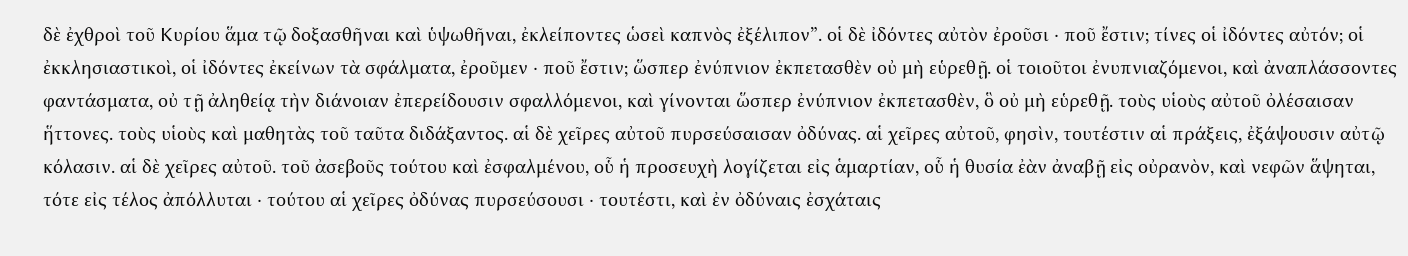δὲ ἐχθροὶ τοῦ Κυρίου ἅμα τῷ δοξασθῆναι καὶ ὑψωθῆναι, ἐκλείποντες ὡσεὶ καπνὸς ἐξέλιπον”. οἱ δὲ ἰδόντες αὐτὸν ἐροῦσι · ποῦ ἔστιν; τίνες οἱ ἰδόντες αὐτόν; οἱ ἐκκλησιαστικοὶ, οἱ ἰδόντες ἐκείνων τὰ σφάλματα, ἐροῦμεν · ποῦ ἔστιν; ὥσπερ ἐνύπνιον ἐκπετασθὲν οὐ μὴ εὑρεθῇ. οἱ τοιοῦτοι ἐνυπνιαζόμενοι, καὶ ἀναπλάσσοντες φαντάσματα, οὐ τῇ ἀληθείᾳ τὴν διάνοιαν ἐπερείδουσιν σφαλλόμενοι, καὶ γίνονται ὥσπερ ἐνύπνιον ἐκπετασθὲν, ὃ οὐ μὴ εὑρεθῇ. τοὺς υἱοὺς αὐτοῦ ὀλέσαισαν ἥττονες. τοὺς υἱοὺς καὶ μαθητὰς τοῦ ταῦτα διδάξαντος. αἱ δὲ χεῖρες αὐτοῦ πυρσεύσαισαν ὀδύνας. αἱ χεῖρες αὐτοῦ, φησὶν, τουτέστιν αἱ πράξεις, ἐξάψουσιν αὐτῷ κόλασιν. αἱ δὲ χεῖρες αὐτοῦ. τοῦ ἀσεβοῦς τούτου καὶ ἐσφαλμένου, οὗ ἡ προσευχὴ λογίζεται εἰς ἁμαρτίαν, οὗ ἡ θυσία ἐὰν ἀναβῇ εἰς οὐρανὸν, καὶ νεφῶν ἅψηται, τότε εἰς τέλος ἀπόλλυται · τούτου αἱ χεῖρες ὀδύνας πυρσεύσουσι · τουτέστι, καὶ ἐν ὀδύναις ἐσχάταις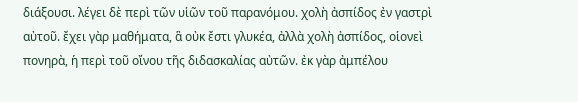διάξουσι. λέγει δὲ περὶ τῶν υἱῶν τοῦ παρανόμου. χολὴ ἀσπίδος ἐν γαστρὶ αὐτοῦ. ἔχει γὰρ μαθήματα, ἃ οὐκ ἔστι γλυκέα, ἀλλὰ χολὴ ἀσπίδος, οἱονεὶ πονηρὰ, ἡ περὶ τοῦ οἴνου τῆς διδασκαλίας αὐτῶν. ἐκ γὰρ ἀμπέλου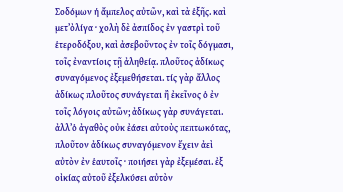Σοδόμων ἡ ἄμπελος αὐτῶν, καὶ τὰ ἑξῆς. καὶ μετ’ὀλίγα · χολὴ δὲ ἀσπίδος ἐν γαστρὶ τοῦ ἑτεροδόξου, καὶ ἀσεβοῦντος ἐν τοῖς δόγμασι, τοῖς ἐναντίοις τῇ ἀληθείᾳ. πλοῦτος ἀδίκως συναγόμενος ἐξεμεθήσεται. τίς γὰρ ἄλλος ἀδίκως πλοῦτος συνάγεται ἢ ἐκεῖνος ὁ ἐν τοῖς λόγοις αὐτῶν; ἀδίκως γὰρ συνάγεται. ἀλλ’ὁ ἀγαθὸς οὐκ ἐάσει αὐτοὺς πεπτωκότας, πλοῦτον ἀδίκως συναγόμενον ἔχειν ἀεὶ αὐτὸν ἐν ἑαυτοῖς · ποιήσει γὰρ ἐξεμέσαι. ἐξ οἰκίας αὐτοῦ ἐξελκύσει αὐτὸν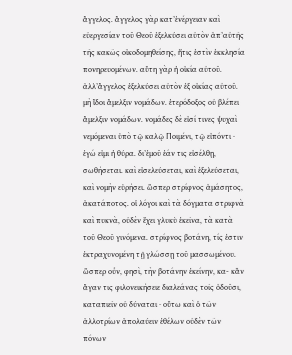ἄγγελος. ἄγγελος γὰρ κατ’ἐνέργειαν καὶ εὐεργεσίαν τοῦ Θεοῦ ἐξελκύσει αὐτὸν ἀπ’αὐτῆς τῆς κακῶς οἰκοδομηθείσης, ἥτις ἐστὶν ἐκκλησία πονηρευομένων. αὕτη γὰρ ἡ οἰκία αὐτοῦ. ἀλλ’ἄγγελος ἐξελκύσει αὐτὸν ἐξ οἰκίας αὐτοῦ. μὴ ἴδοι ἄμελξιν νομάδων. ἑτερόδοξος οὐ βλέπει ἄμελξιν νομάδων. νομάδες δὲ εἰσί τινες ψυχαὶ νεμόμεναι ὑπὸ τῷ καλῷ Ποιμένι, τῷ εἰπόντι · ἐγώ εἰμι ἡ θύρα. δι’ἐμοῦ ἐάν τις εἰσέλθῃ, σωθήσεται. καὶ εἰσελεύσεται, καὶ ἐξελεύσεται, καὶ νομὴν εὑρήσει. ὥσπερ στρίφνος ἀμάσητος, ἀκατάποτος. οἱ λόγοι καὶ τὰ δόγματα στριφνὰ καὶ πυκνὰ, οὐδὲν ἔχει γλυκὺ ἐκεῖνα, τὰ κατὰ τοῦ Θεοῦ γινόμενα. στρίφνος βοτάνη, τίς ἐστιν ἐκτραχυνομένη τῇ γλώσσῃ τοῦ μασσωμένου. ὥσπερ οὖν, φησὶ, τὴν βοτάνην ἐκείνην, κα- κἂν ἄγαν τις φιλονεικήσειε διαλεάνας τοῖς ὀδοῦσι, καταπιεῖν οὐ δύναται · οὕτω καὶ ὁ τῶν ἀλλοτρίων ἀπολαύειν ἐθέλων οὐδὲν τῶν πόνων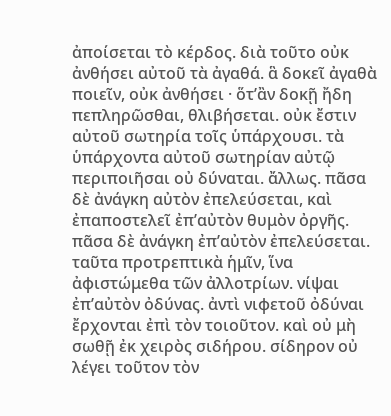ἀποίσεται τὸ κέρδος. διὰ τοῦτο οὐκ ἀνθήσει αὐτοῦ τὰ ἀγαθά. ἃ δοκεῖ ἀγαθὰ ποιεῖν, οὐκ ἀνθήσει · ὅτ’ἂν δοκῇ ἤδη πεπληρῶσθαι, θλιβήσεται. οὐκ ἔστιν αὐτοῦ σωτηρία τοῖς ὑπάρχουσι. τὰ ὑπάρχοντα αὐτοῦ σωτηρίαν αὐτῷ περιποιῆσαι οὐ δύναται. ἄλλως. πᾶσα δὲ ἀνάγκη αὐτὸν ἐπελεύσεται, καὶ ἐπαποστελεῖ ἐπ’αὐτὸν θυμὸν ὀργῆς. πᾶσα δὲ ἀνάγκη ἐπ’αὐτὸν ἐπελεύσεται. ταῦτα προτρεπτικὰ ἡμῖν, ἵνα ἀφιστώμεθα τῶν ἀλλοτρίων. νίψαι ἐπ’αὐτὸν ὀδύνας. ἀντὶ νιφετοῦ ὀδύναι ἔρχονται ἐπὶ τὸν τοιοῦτον. καὶ οὐ μὴ σωθῇ ἐκ χειρὸς σιδήρου. σίδηρον οὐ λέγει τοῦτον τὸν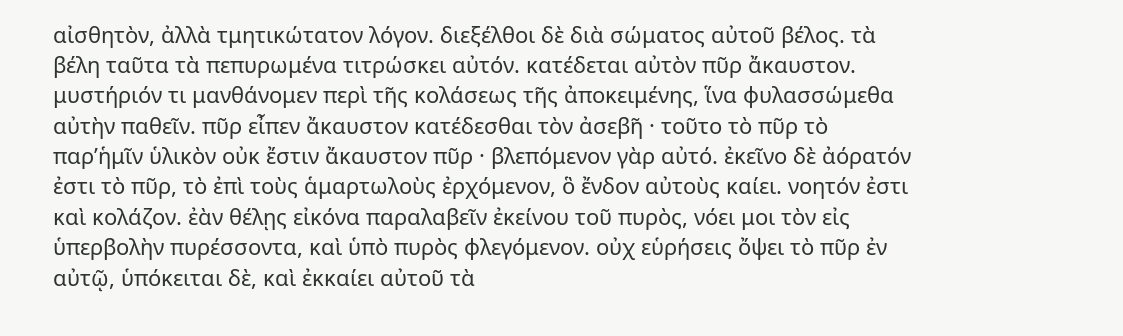αἰσθητὸν, ἀλλὰ τμητικώτατον λόγον. διεξέλθοι δὲ διὰ σώματος αὐτοῦ βέλος. τὰ βέλη ταῦτα τὰ πεπυρωμένα τιτρώσκει αὐτόν. κατέδεται αὐτὸν πῦρ ἄκαυστον. μυστήριόν τι μανθάνομεν περὶ τῆς κολάσεως τῆς ἀποκειμένης, ἵνα φυλασσώμεθα αὐτὴν παθεῖν. πῦρ εἶπεν ἄκαυστον κατέδεσθαι τὸν ἀσεβῆ · τοῦτο τὸ πῦρ τὸ παρ’ἡμῖν ὑλικὸν οὐκ ἔστιν ἄκαυστον πῦρ · βλεπόμενον γὰρ αὐτό. ἐκεῖνο δὲ ἀόρατόν ἐστι τὸ πῦρ, τὸ ἐπὶ τοὺς ἁμαρτωλοὺς ἐρχόμενον, ὃ ἔνδον αὐτοὺς καίει. νοητόν ἐστι καὶ κολάζον. ἐὰν θέλῃς εἰκόνα παραλαβεῖν ἐκείνου τοῦ πυρὸς, νόει μοι τὸν εἰς ὑπερβολὴν πυρέσσοντα, καὶ ὑπὸ πυρὸς φλεγόμενον. οὐχ εὑρήσεις ὄψει τὸ πῦρ ἐν αὐτῷ, ὑπόκειται δὲ, καὶ ἐκκαίει αὐτοῦ τὰ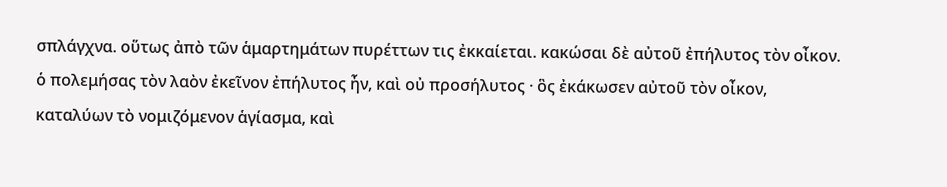σπλάγχνα. οὕτως ἀπὸ τῶν ἁμαρτημάτων πυρέττων τις ἐκκαίεται. κακώσαι δὲ αὐτοῦ ἐπήλυτος τὸν οἶκον. ὁ πολεμήσας τὸν λαὸν ἐκεῖνον ἐπήλυτος ἦν, καὶ οὐ προσήλυτος · ὃς ἐκάκωσεν αὐτοῦ τὸν οἶκον, καταλύων τὸ νομιζόμενον ἁγίασμα, καὶ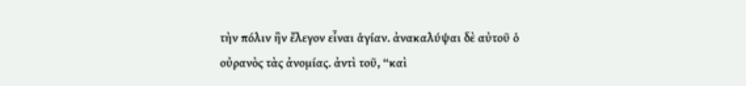τὴν πόλιν ἢν ἔλεγον εἶναι ἁγίαν. ἀνακαλύψαι δὲ αὐτοῦ ὁ οὐρανὸς τὰς ἀνομίας. ἀντὶ τοῦ, “καὶ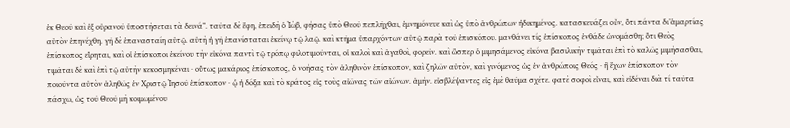ἐκ Θεοῦ καὶ ἐξ οὐρανοῦ ὑποστήσεται τὰ δεινά”. ταῦτα δὲ ἔφη, ἐπειδὴ ὁ Ἰὼβ, φήσας ὑπὸ Θεοῦ πεπλῆχθαι, ἐμνημόνευε καὶ ὡς ὑπὸ ἀνθρώπων ἠδικημένος. κατασκευάζει οὖν, ὅτι πάντα δι’ἁμαρτίας αὐτὸν ἐπηνέχθη. γῆ δὲ ἐπανασταίη αὐτῷ. αὐτὴ ἡ γῆ ἐπανίσταται ἐκείνῳ τῷ λαῷ. καὶ κτῆμα ὑπαρχόντων αὐτῷ παρὰ τοῦ ἐπισκόπου. μανθάνει τίς ἐπίσκοπος ἐνθάδε ὠνομάσθη; ὅτι Θεὸς ἐπίσκοπος εἴρηται, καὶ οἱ ἐπίσκοποι ἐκείνου τὴν εἰκόνα παντὶ τῷ τρόπῳ φιλοτιμοῦνται, οἱ καλοὶ καὶ ἀγαθοὶ, φορεῖν. καὶ ὥσπερ ὁ μιμησάμενος εἰκόνα βασιλικὴν τιμᾶται ἐπὶ τὸ καλῶς μιμήσασθαι, τιμᾶται δὲ καὶ ἐπὶ τῷ αὐτὴν κεκοσμηκέναι · οὕτως μακάριος ἐπίσκοπος, ὁ νοήσας τὸν ἀληθινὸν ἐπίσκοπον, καὶ ζηλῶν αὐτὸν, καὶ γινόμενος ὡς ἐν ἀνθρώποις Θεός · ἢ ἔχων ἐπίσκοπον τὸν ποιοῦντα αὐτὸν ἀληθῶς ἐν Χριστῷ Ἰησοῦ ἐπίσκοπον · ᾧ ἡ δόξα καὶ τὸ κράτος εἰς τοὺς αἰῶνας τῶν αἰώνων. ἀμήν. εἰσβλέψαντες εἰς ἐμὲ θαῦμα σχέτε. φατὲ σοφοὶ εἶναι, καὶ εἰδέναι διὰ τί ταῦτα πάσχω, ὡς τοῦ Θεοῦ μὴ κοιμωμένου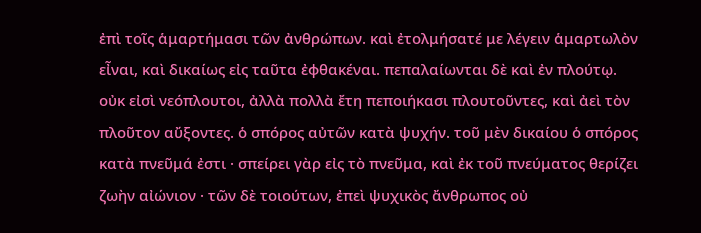ἐπὶ τοῖς ἁμαρτήμασι τῶν ἀνθρώπων. καὶ ἐτολμήσατέ με λέγειν ἁμαρτωλὸν εἶναι, καὶ δικαίως εἰς ταῦτα ἐφθακέναι. πεπαλαίωνται δὲ καὶ ἐν πλούτῳ. οὐκ εἰσὶ νεόπλουτοι, ἀλλὰ πολλὰ ἔτη πεποιήκασι πλουτοῦντες, καὶ ἀεὶ τὸν πλοῦτον αὔξοντες. ὁ σπόρος αὐτῶν κατὰ ψυχήν. τοῦ μὲν δικαίου ὁ σπόρος κατὰ πνεῦμά ἐστι · σπείρει γὰρ εἰς τὸ πνεῦμα, καὶ ἐκ τοῦ πνεύματος θερίζει ζωὴν αἰώνιον · τῶν δὲ τοιούτων, ἐπεὶ ψυχικὸς ἄνθρωπος οὐ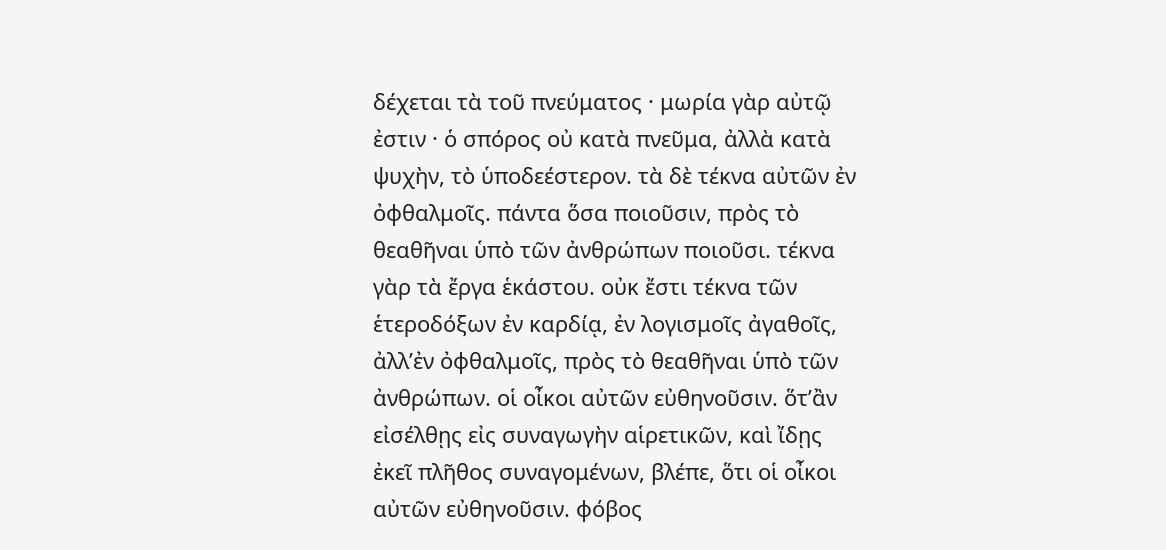δέχεται τὰ τοῦ πνεύματος · μωρία γὰρ αὐτῷ ἐστιν · ὁ σπόρος οὐ κατὰ πνεῦμα, ἀλλὰ κατὰ ψυχὴν, τὸ ὑποδεέστερον. τὰ δὲ τέκνα αὐτῶν ἐν ὀφθαλμοῖς. πάντα ὅσα ποιοῦσιν, πρὸς τὸ θεαθῆναι ὑπὸ τῶν ἀνθρώπων ποιοῦσι. τέκνα γὰρ τὰ ἔργα ἑκάστου. οὐκ ἔστι τέκνα τῶν ἑτεροδόξων ἐν καρδίᾳ, ἐν λογισμοῖς ἀγαθοῖς, ἀλλ’ἐν ὀφθαλμοῖς, πρὸς τὸ θεαθῆναι ὑπὸ τῶν ἀνθρώπων. οἱ οἶκοι αὐτῶν εὐθηνοῦσιν. ὅτ’ἂν εἰσέλθῃς εἰς συναγωγὴν αἱρετικῶν, καὶ ἴδῃς ἐκεῖ πλῆθος συναγομένων, βλέπε, ὅτι οἱ οἶκοι αὐτῶν εὐθηνοῦσιν. φόβος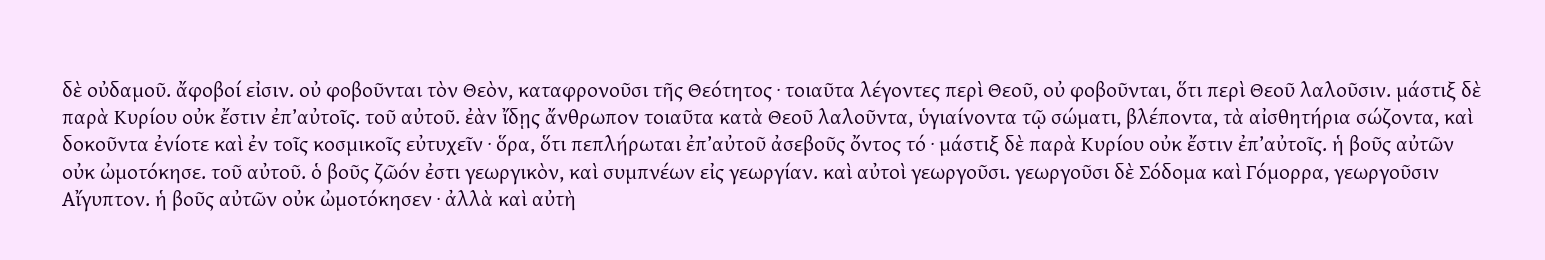δὲ οὐδαμοῦ. ἄφοβοί εἰσιν. οὐ φοβοῦνται τὸν Θεὸν, καταφρονοῦσι τῆς Θεότητος · τοιαῦτα λέγοντες περὶ Θεοῦ, οὐ φοβοῦνται, ὅτι περὶ Θεοῦ λαλοῦσιν. μάστιξ δὲ παρὰ Κυρίου οὐκ ἔστιν ἐπ’αὐτοῖς. τοῦ αὐτοῦ. ἐὰν ἴδῃς ἄνθρωπον τοιαῦτα κατὰ Θεοῦ λαλοῦντα, ὑγιαίνοντα τῷ σώματι, βλέποντα, τὰ αἰσθητήρια σώζοντα, καὶ δοκοῦντα ἐνίοτε καὶ ἐν τοῖς κοσμικοῖς εὐτυχεῖν · ὅρα, ὅτι πεπλήρωται ἐπ’αὐτοῦ ἀσεβοῦς ὄντος τό · μάστιξ δὲ παρὰ Κυρίου οὐκ ἔστιν ἐπ’αὐτοῖς. ἡ βοῦς αὐτῶν οὐκ ὠμοτόκησε. τοῦ αὐτοῦ. ὁ βοῦς ζῶόν ἐστι γεωργικὸν, καὶ συμπνέων εἰς γεωργίαν. καὶ αὐτοὶ γεωργοῦσι. γεωργοῦσι δὲ Σόδομα καὶ Γόμορρα, γεωργοῦσιν Αἴγυπτον. ἡ βοῦς αὐτῶν οὐκ ὠμοτόκησεν · ἀλλὰ καὶ αὐτὴ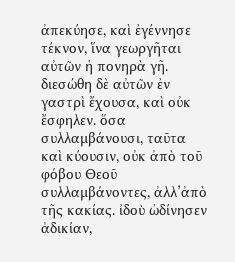ἀπεκύησε, καὶ ἐγέννησε τέκνον, ἵνα γεωργῆται αὐτῶν ἡ πονηρὰ γῆ. διεσώθη δὲ αὐτῶν ἐν γαστρὶ ἔχουσα, καὶ οὐκ ἔσφηλεν. ὅσα συλλαμβάνουσι, ταῦτα καὶ κύουσιν, οὐκ ἀπὸ τοῦ φόβου Θεοῦ συλλαμβάνοντες, ἀλλ’ἀπὸ τῆς κακίας. ἰδοὺ ὠδίνησεν ἀδικίαν,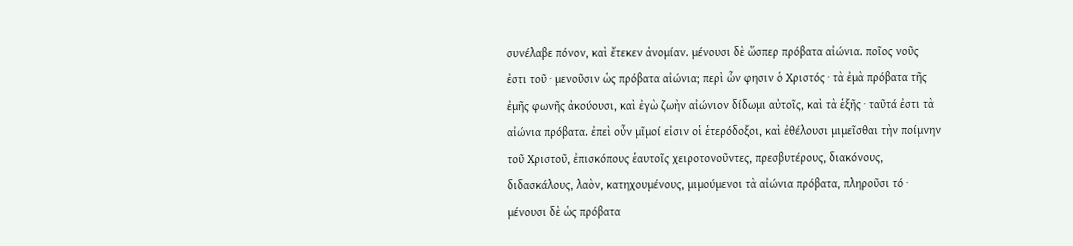συνέλαβε πόνον, καὶ ἔτεκεν ἀνομίαν. μένουσι δὲ ὥσπερ πρόβατα αἰώνια. ποῖος νοῦς ἐστι τοῦ · μενοῦσιν ὡς πρόβατα αἰώνια; περὶ ὧν φησιν ὁ Χριστός · τὰ ἐμὰ πρόβατα τῆς ἐμῆς φωνῆς ἀκούουσι, καὶ ἐγὼ ζωὴν αἰώνιον δίδωμι αὐτοῖς, καὶ τὰ ἑξῆς · ταῦτά ἐστι τὰ αἰώνια πρόβατα. ἐπεὶ οὖν μῖμοί εἰσιν οἱ ἑτερόδοξοι, καὶ ἐθέλουσι μιμεῖσθαι τὴν ποίμνην τοῦ Χριστοῦ, ἐπισκόπους ἑαυτοῖς χειροτονοῦντες, πρεσβυτέρους, διακόνους, διδασκάλους, λαὸν, κατηχουμένους, μιμούμενοι τὰ αἰώνια πρόβατα, πληροῦσι τό · μένουσι δὲ ὡς πρόβατα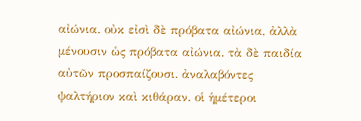αἰώνια. οὐκ εἰσὶ δὲ πρόβατα αἰώνια, ἀλλὰ μένουσιν ὡς πρόβατα αἰώνια. τὰ δὲ παιδία αὐτῶν προσπαίζουσι. ἀναλαβόντες ψαλτήριον καὶ κιθάραν. οἱ ἡμέτεροι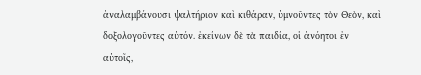ἀναλαμβάνουσι ψαλτήριον καὶ κιθάραν, ὑμνοῦντες τὸν Θεὸν, καὶ δοξολογοῦντες αὐτόν. ἐκείνων δὲ τὰ παιδία, οἱ ἀνόητοι ἐν αὑτοῖς,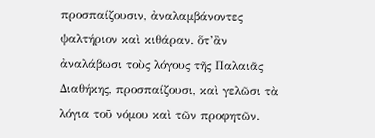προσπαίζουσιν, ἀναλαμβάνοντες ψαλτήριον καὶ κιθάραν. ὅτ’ἂν ἀναλάβωσι τοὺς λόγους τῆς Παλαιᾶς Διαθήκης, προσπαίζουσι, καὶ γελῶσι τὰ λόγια τοῦ νόμου καὶ τῶν προφητῶν.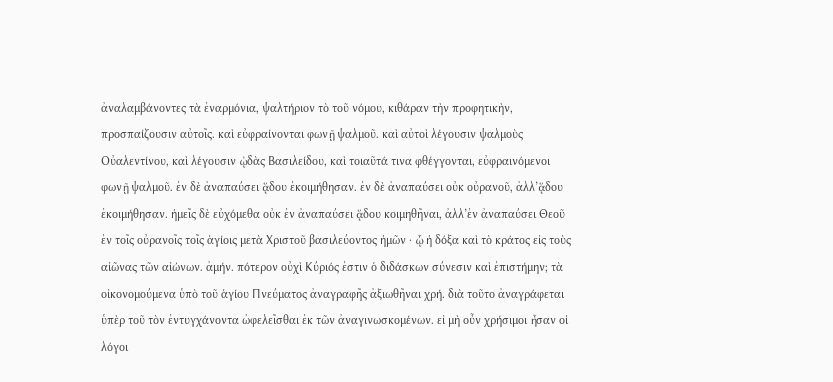ἀναλαμβάνοντες τὰ ἐναρμόνια, ψαλτήριον τὸ τοῦ νόμου, κιθάραν τὴν προφητικὴν, προσπαίζουσιν αὐτοῖς. καὶ εὐφραίνονται φωνῇ ψαλμοῦ. καὶ αὐτοὶ λέγουσιν ψαλμοὺς Οὐαλεντίνου, καὶ λέγουσιν ᾠδὰς Βασιλείδου, καὶ τοιαῦτά τινα φθέγγονται, εὐφραινόμενοι φωνῇ ψαλμοῦ. ἐν δὲ ἀναπαύσει ᾅδου ἐκοιμήθησαν. ἐν δὲ ἀναπαύσει οὐκ οὐρανοῦ, ἀλλ’ᾅδου ἐκοιμήθησαν. ἡμεῖς δὲ εὐχόμεθα οὐκ ἐν ἀναπαύσει ᾅδου κοιμηθῆναι, ἀλλ’ἐν ἀναπαύσει Θεοῦ ἐν τοῖς οὐρανοῖς τοῖς ἁγίοις μετὰ Χριστοῦ βασιλεύοντος ἡμῶν · ᾧ ἡ δόξα καὶ τὸ κράτος εἰς τοὺς αἰῶνας τῶν αἰώνων. ἀμήν. πότερον οὐχὶ Κύριός ἐστιν ὁ διδάσκων σύνεσιν καὶ ἐπιστήμην; τὰ οἰκονομούμενα ὑπὸ τοῦ ἁγίου Πνεύματος ἀναγραφῆς ἀξιωθῆναι χρή. διὰ τοῦτο ἀναγράφεται ὑπὲρ τοῦ τὸν ἐντυγχάνοντα ὠφελεῖσθαι ἐκ τῶν ἀναγινωσκομένων. εἰ μὴ οὖν χρήσιμοι ἦσαν οἱ λόγοι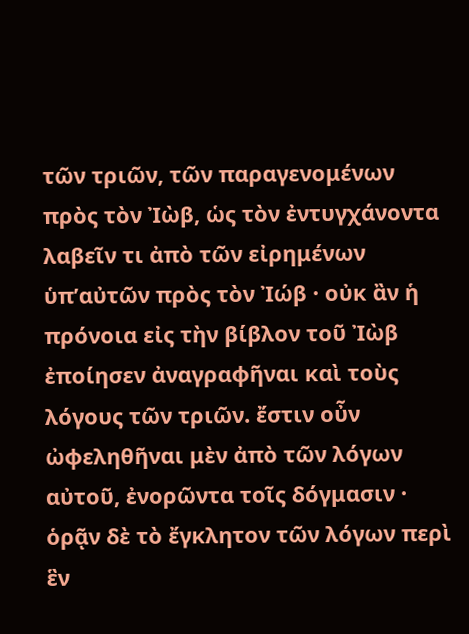τῶν τριῶν, τῶν παραγενομένων πρὸς τὸν Ἰὼβ, ὡς τὸν ἐντυγχάνοντα λαβεῖν τι ἀπὸ τῶν εἰρημένων ὑπ’αὐτῶν πρὸς τὸν Ἰώβ · οὐκ ἂν ἡ πρόνοια εἰς τὴν βίβλον τοῦ Ἰὼβ ἐποίησεν ἀναγραφῆναι καὶ τοὺς λόγους τῶν τριῶν. ἔστιν οὖν ὠφεληθῆναι μὲν ἀπὸ τῶν λόγων αὐτοῦ, ἐνορῶντα τοῖς δόγμασιν · ὁρᾷν δὲ τὸ ἔγκλητον τῶν λόγων περὶ ἓν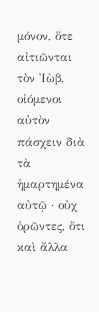μόνον, ὅτε αἰτιῶνται τὸν Ἰὼβ, οἰόμενοι αὐτὸν πάσχειν διὰ τὰ ἡμαρτημένα αὐτῷ · οὐχ ὁρῶντες, ὅτι καὶ ἄλλα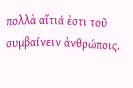πολλὰ αἴτιά ἐστι τοῦ συμβαίνειν ἀνθρώποις.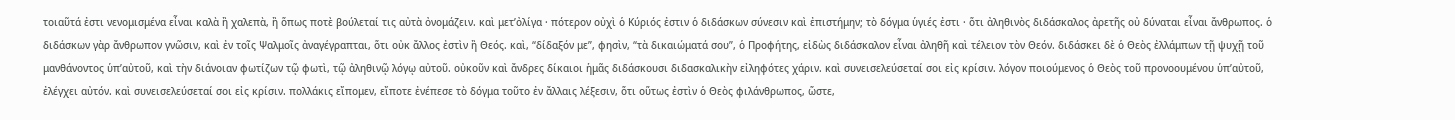τοιαῦτά ἐστι νενομισμένα εἶναι καλὰ ἢ χαλεπὰ, ἢ ὅπως ποτὲ βούλεταί τις αὐτὰ ὀνομάζειν. καὶ μετ’ὀλίγα · πότερον οὐχὶ ὁ Κύριός ἐστιν ὁ διδάσκων σύνεσιν καὶ ἐπιστήμην; τὸ δόγμα ὑγιές ἐστι · ὅτι ἀληθινὸς διδάσκαλος ἀρετῆς οὐ δύναται εἶναι ἄνθρωπος. ὁ διδάσκων γὰρ ἄνθρωπον γνῶσιν, καὶ ἐν τοῖς Ψαλμοῖς ἀναγέγραπται, ὅτι οὐκ ἄλλος ἐστὶν ἢ Θεός. καὶ, “δίδαξόν με”, φησὶν, “τὰ δικαιώματά σου”, ὁ Προφήτης, εἰδὼς διδάσκαλον εἶναι ἀληθῆ καὶ τέλειον τὸν Θεόν. διδάσκει δὲ ὁ Θεὸς ἐλλάμπων τῇ ψυχῇ τοῦ μανθάνοντος ὑπ’αὐτοῦ, καὶ τὴν διάνοιαν φωτίζων τῷ φωτὶ, τῷ ἀληθινῷ λόγῳ αὐτοῦ. οὐκοῦν καὶ ἄνδρες δίκαιοι ἡμᾶς διδάσκουσι διδασκαλικὴν εἰληφότες χάριν. καὶ συνεισελεύσεταί σοι εἰς κρίσιν. λόγον ποιούμενος ὁ Θεὸς τοῦ προνοουμένου ὑπ’αὐτοῦ, ἐλέγχει αὐτόν. καὶ συνεισελεύσεταί σοι εἰς κρίσιν. πολλάκις εἴπομεν, εἴποτε ἐνέπεσε τὸ δόγμα τοῦτο ἐν ἄλλαις λέξεσιν, ὅτι οὕτως ἐστὶν ὁ Θεὸς φιλάνθρωπος, ὥστε,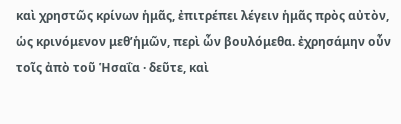καὶ χρηστῶς κρίνων ἡμᾶς, ἐπιτρέπει λέγειν ἡμᾶς πρὸς αὐτὸν, ὡς κρινόμενον μεθ’ἡμῶν, περὶ ὧν βουλόμεθα. ἐχρησάμην οὖν τοῖς ἀπὸ τοῦ Ἡσαΐα · δεῦτε, καὶ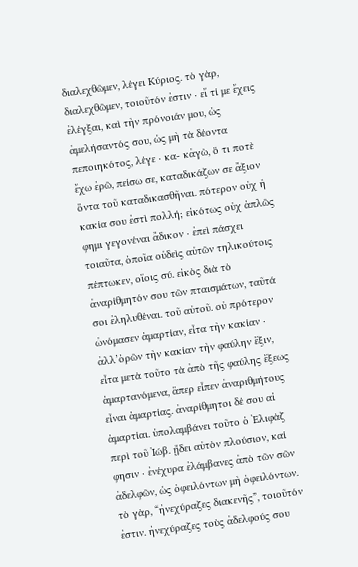διαλεχθῶμεν, λέγει Κύριος. τὸ γὰρ, διαλεχθῶμεν, τοιοῦτόν ἐστιν · εἴ τί με ἔχεις ἐλέγξαι, καὶ τὴν πρόνοιάν μου, ὡς ἀμελήσαντός σου, ὡς μὴ τὰ δέοντα πεποιηκότος, λέγε · κα- κἀγὼ, ὅ τι ποτὲ ἔχω ἐρῶ, πείσω σε, καταδικάζων σε ἄξιον ὄντα τοῦ καταδικασθῆναι. πότερον οὐχ ἡ κακία σου ἐστὶ πολλή; εἰκότως οὐχ ἁπλῶς φημι γεγονέναι ἄδικον · ἐπεὶ πάσχει τοιαῦτα, ὁποῖα οὐδεὶς αὐτῶν τηλικούτοις πέπτωκεν, οἵοις σύ. εἰκὸς διὰ τὸ ἀναρίθμητόν σου τῶν πταισμάτων, ταῦτά σοι ἐληλυθέναι. τοῦ αὐτοῦ. οὐ πρότερον ὠνόμασεν ἁμαρτίαν, εἶτα τὴν κακίαν · ἀλλ’ὁρῶν τὴν κακίαν τὴν φαύλην ἕξιν, εἶτα μετὰ τοῦτο τὰ ἀπὸ τῆς φαύλης ἕξεως ἁμαρτανόμενα, ἅπερ εἶπεν ἀναριθμήτους εἶναι ἁμαρτίας. ἀναρίθμητοι δέ σου αἱ ἁμαρτίαι. ὑπολαμβάνει τοῦτο ὁ Ἐλιφὰζ περὶ τοῦ Ἰώβ. ᾔδει αὐτὸν πλούσιον, καί φησιν · ἐνέχυρα ἐλάμβανες ἀπὸ τῶν σῶν ἀδελφῶν, ὡς ὀφειλόντων μὴ ὀφειλόντων. τὸ γὰρ, “ἠνεχύραζες διακενῆς”, τοιοῦτόν ἐστιν. ἠνεχύραζες τοὺς ἀδελφούς σου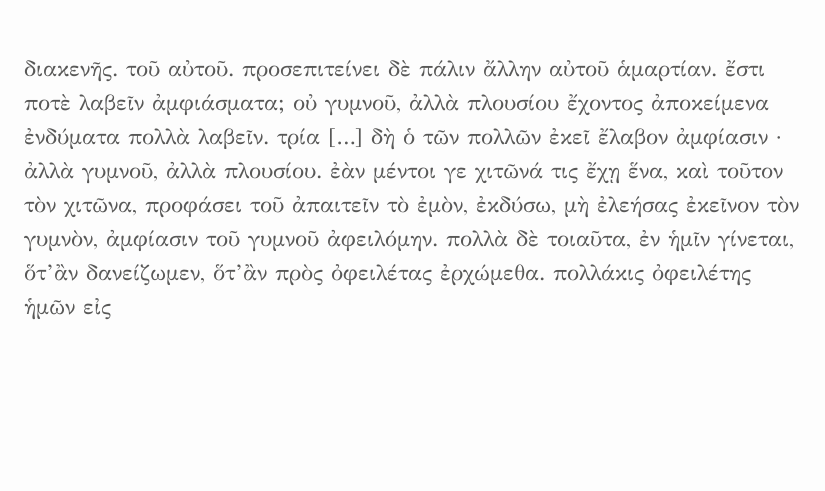διακενῆς. τοῦ αὐτοῦ. προσεπιτείνει δὲ πάλιν ἄλλην αὐτοῦ ἁμαρτίαν. ἔστι ποτὲ λαβεῖν ἀμφιάσματα; οὐ γυμνοῦ, ἀλλὰ πλουσίου ἔχοντος ἀποκείμενα ἐνδύματα πολλὰ λαβεῖν. τρία […] δὴ ὁ τῶν πολλῶν ἐκεῖ ἔλαβον ἀμφίασιν · ἀλλὰ γυμνοῦ, ἀλλὰ πλουσίου. ἐὰν μέντοι γε χιτῶνά τις ἔχῃ ἕνα, καὶ τοῦτον τὸν χιτῶνα, προφάσει τοῦ ἀπαιτεῖν τὸ ἐμὸν, ἐκδύσω, μὴ ἐλεήσας ἐκεῖνον τὸν γυμνὸν, ἀμφίασιν τοῦ γυμνοῦ ἀφειλόμην. πολλὰ δὲ τοιαῦτα, ἐν ἡμῖν γίνεται, ὅτ’ἂν δανείζωμεν, ὅτ’ἂν πρὸς ὀφειλέτας ἐρχώμεθα. πολλάκις ὀφειλέτης ἡμῶν εἰς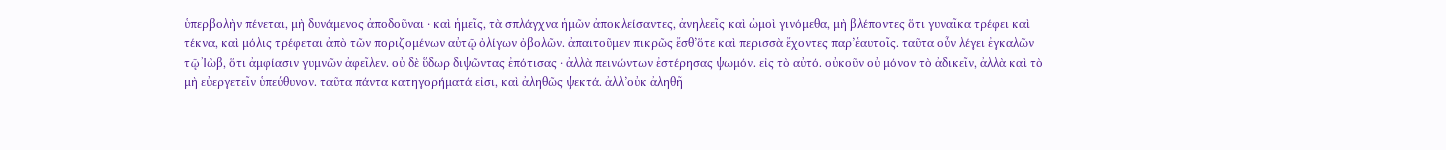ὑπερβολὴν πένεται, μὴ δυνάμενος ἀποδοῦναι · καὶ ἡμεῖς, τὰ σπλάγχνα ἡμῶν ἀποκλείσαντες, ἀνηλεεῖς καὶ ὠμοὶ γινόμεθα, μὴ βλέποντες ὅτι γυναῖκα τρέφει καὶ τέκνα, καὶ μόλις τρέφεται ἀπὸ τῶν ποριζομένων αὐτῷ ὀλίγων ὀβολῶν. ἀπαιτοῦμεν πικρῶς ἔσθ’ὅτε καὶ περισσὰ ἔχοντες παρ’ἑαυτοῖς. ταῦτα οὖν λέγει ἐγκαλῶν τῷ Ἰὼβ, ὅτι ἀμφίασιν γυμνῶν ἀφεῖλεν. οὐ δὲ ὕδωρ διψῶντας ἐπότισας · ἀλλὰ πεινώντων ἐστέρησας ψωμόν. εἰς τὸ αὐτό. οὐκοῦν οὐ μόνον τὸ ἀδικεῖν, ἀλλὰ καὶ τὸ μὴ εὐεργετεῖν ὑπεύθυνον. ταῦτα πάντα κατηγορήματά εἰσι, καὶ ἀληθῶς ψεκτά. ἀλλ’οὐκ ἀληθῆ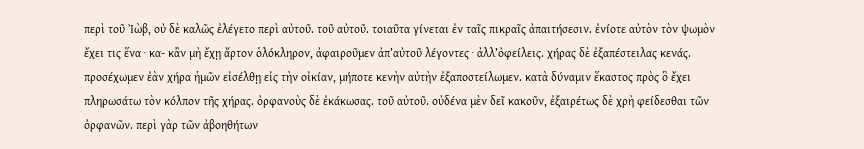περὶ τοῦ Ἰὼβ, οὐ δὲ καλῶς ἐλέγετο περὶ αὐτοῦ. τοῦ αὐτοῦ. τοιαῦτα γίνεται ἐν ταῖς πικραῖς ἀπαιτήσεσιν. ἐνίοτε αὐτὸν τὸν ψωμὸν ἔχει τις ἕνα · κα- κἂν μὴ ἔχῃ ἄρτον ὁλόκληρον, ἀφαιροῦμεν ἀπ’αὐτοῦ λέγοντες · ἀλλ’ὀφείλεις. χήρας δὲ ἐξαπέστειλας κενάς. προσέχωμεν ἐὰν χήρα ἡμῶν εἰσέλθῃ εἰς τὴν οἰκίαν, μήποτε κενὴν αὐτὴν ἐξαποστείλωμεν. κατὰ δύναμιν ἕκαστος πρὸς ὃ ἔχει πληρωσάτω τὸν κόλπον τῆς χήρας. ὀρφανοὺς δὲ ἐκάκωσας. τοῦ αὐτοῦ. οὐδένα μὲν δεῖ κακοῦν, ἐξαιρέτως δὲ χρὴ φείδεσθαι τῶν ὀρφανῶν. περὶ γὰρ τῶν ἀβοηθήτων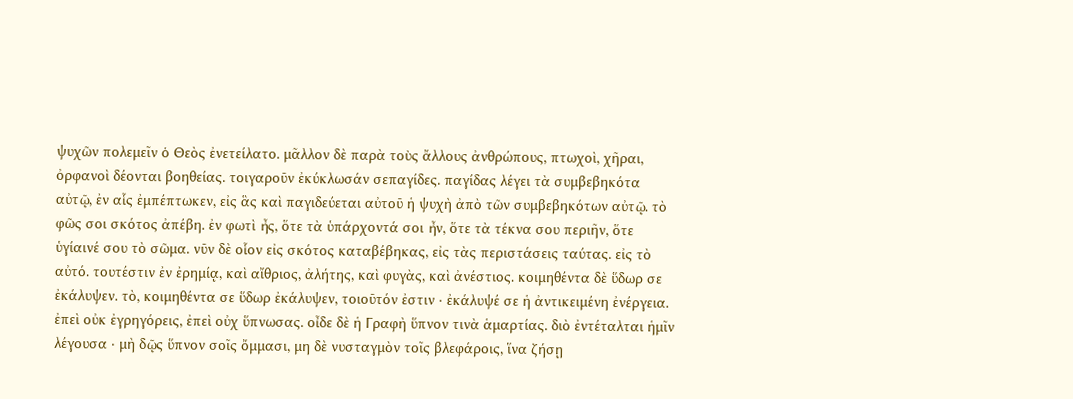ψυχῶν πολεμεῖν ὁ Θεὸς ἐνετείλατο. μᾶλλον δὲ παρὰ τοὺς ἄλλους ἀνθρώπους, πτωχοὶ, χῆραι, ὀρφανοὶ δέονται βοηθείας. τοιγαροῦν ἐκύκλωσάν σεπαγίδες. παγίδας λέγει τὰ συμβεβηκότα αὐτῷ, ἐν αἷς ἐμπέπτωκεν, εἰς ἃς καὶ παγιδεύεται αὐτοῦ ἡ ψυχὴ ἀπὸ τῶν συμβεβηκότων αὐτῷ. τὸ φῶς σοι σκότος ἀπέβη. ἐν φωτὶ ἦς, ὅτε τὰ ὑπάρχοντά σοι ἦν, ὅτε τὰ τέκνα σου περιῆν, ὅτε ὑγίαινέ σου τὸ σῶμα. νῦν δὲ οἷον εἰς σκότος καταβέβηκας, εἰς τὰς περιστάσεις ταύτας. εἰς τὸ αὐτό. τουτέστιν ἐν ἐρημίᾳ, καὶ αἴθριος, ἀλήτης, καὶ φυγὰς, καὶ ἀνέστιος. κοιμηθέντα δὲ ὕδωρ σε ἐκάλυψεν. τὸ, κοιμηθέντα σε ὕδωρ ἐκάλυψεν, τοιοῦτόν ἐστιν · ἐκάλυψέ σε ἡ ἀντικειμένη ἐνέργεια. ἐπεὶ οὐκ ἐγρηγόρεις, ἐπεὶ οὐχ ὕπνωσας. οἶδε δὲ ἡ Γραφὴ ὕπνον τινὰ ἁμαρτίας. διὸ ἐντέταλται ἡμῖν λέγουσα · μὴ δῷς ὕπνον σοῖς ὄμμασι, μη δὲ νυσταγμὸν τοῖς βλεφάροις, ἵνα ζήσῃ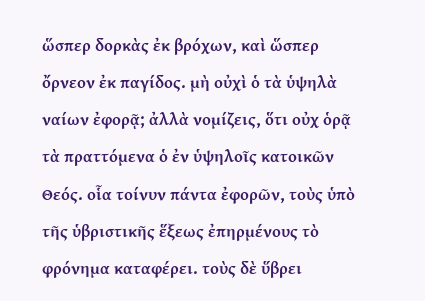ὥσπερ δορκὰς ἐκ βρόχων, καὶ ὥσπερ ὄρνεον ἐκ παγίδος. μὴ οὐχὶ ὁ τὰ ὑψηλὰ ναίων ἐφορᾷ; ἀλλὰ νομίζεις, ὅτι οὐχ ὁρᾷ τὰ πραττόμενα ὁ ἐν ὑψηλοῖς κατοικῶν Θεός. οἷα τοίνυν πάντα ἐφορῶν, τοὺς ὑπὸ τῆς ὑβριστικῆς ἕξεως ἐπηρμένους τὸ φρόνημα καταφέρει. τοὺς δὲ ὕβρει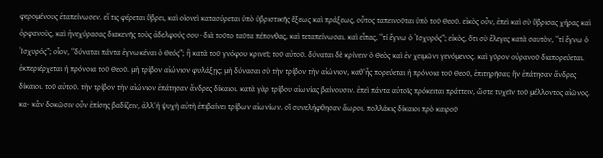φερομένους ἐταπείνωσεν. εἴ τις φέρεται ὕβρει, καὶ οἱονεὶ κατασύρεται ὑπὸ ὑβριστικῆς ἕξεως καὶ πράξεως, οὗτος ταπεινοῦται ὑπὸ τοῦ Θεοῦ. εἰκὸς οὖν, ἐπεὶ καὶ σὺ ὕβρισας χήρας καὶ ὀρφανοὺς, καὶ ἠνεχύρασας διακενῆς τοὺς ἀδελφούς σου · διὰ τοῦτο ταῦτα πέπονθας, καὶ τεταπείνωσαι. καὶ εἶπας, “τί ἔγνω ὁ Ἰσχυρός”; εἰκὸς, ὅτι σὺ ἔλεγες κατὰ σαυτὸν, “τί ἔγνω ὁ Ἰσχυρός”; οἷον, “δύναται πάντα ἐγνωκέναι ὁ Θεός”; ἢ κατὰ τοῦ γνόφου κρινεῖ; τοῦ αὐτοῦ. δύναται δὲ κρίνειν ὁ Θεὸς καὶ ἐν χειμῶνι γενόμενος. καὶ γῦρον οὐρανοῦ διαπορεύεται. ἐκπεριέρχεται ἡ πρόνοια τοῦ Θεοῦ. μὴ τρίβον αἰώνιον φυλάξῃς; μὴ δύνασαι σὺ τὴν τρίβον τὴν αἰώνιον, καθ’ἧς πορεύεται ἡ πρόνοια τοῦ Θεοῦ, ἐπιτηρῆσαι; ἣν ἐπάτησαν ἄνδρες δίκαιοι. τοῦ αὐτοῦ. τὴν τρίβον τὴν αἰώνιον ἐπάτησαν ἄνδρες δίκαιοι. κατὰ γὰρ τρίβου αἰωνίας βαίνουσιν. ἐπεὶ πάντα αὐτοῖς πρόκειται πράττειν, ὥστε τυχεῖν τοῦ μέλλοντος αἰῶνος. κα- κἂν δοκῶσιν οὖν ἐπίσης βαδίζειν, ἀλλ’ἡ ψυχὴ αὐτὴ ἐπιβαίνει τρίβων αἰωνίων. οἳ συνελήφθησαν ἄωροι. πολλάκις δίκαιοι πρὸ καιροῦ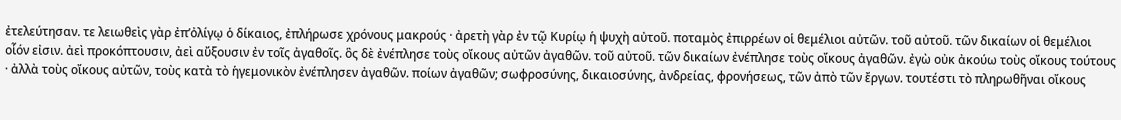ἐτελεύτησαν. τε λειωθεὶς γὰρ ἐπ’ὀλίγῳ ὁ δίκαιος, ἐπλήρωσε χρόνους μακρούς · ἀρετὴ γὰρ ἐν τῷ Κυρίῳ ἡ ψυχὴ αὐτοῦ. ποταμὸς ἐπιρρέων οἱ θεμέλιοι αὐτῶν. τοῦ αὐτοῦ. τῶν δικαίων οἱ θεμέλιοι οἷόν εἰσιν. ἀεὶ προκόπτουσιν, ἀεὶ αὔξουσιν ἐν τοῖς ἀγαθοῖς. ὃς δὲ ἐνέπλησε τοὺς οἴκους αὐτῶν ἀγαθῶν. τοῦ αὐτοῦ. τῶν δικαίων ἐνέπλησε τοὺς οἴκους ἀγαθῶν. ἐγὼ οὐκ ἀκούω τοὺς οἴκους τούτους · ἀλλὰ τοὺς οἴκους αὐτῶν, τοὺς κατὰ τὸ ἡγεμονικὸν ἐνέπλησεν ἀγαθῶν. ποίων ἀγαθῶν; σωφροσύνης, δικαιοσύνης, ἀνδρείας, φρονήσεως, τῶν ἀπὸ τῶν ἔργων. τουτέστι τὸ πληρωθῆναι οἴκους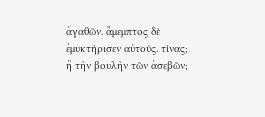ἀγαθῶν. ἄμεμπτος δὲ ἐμυκτήρισεν αὐτούς. τίνας; ἢ τὴν βουλὴν τῶν ἀσεβῶν;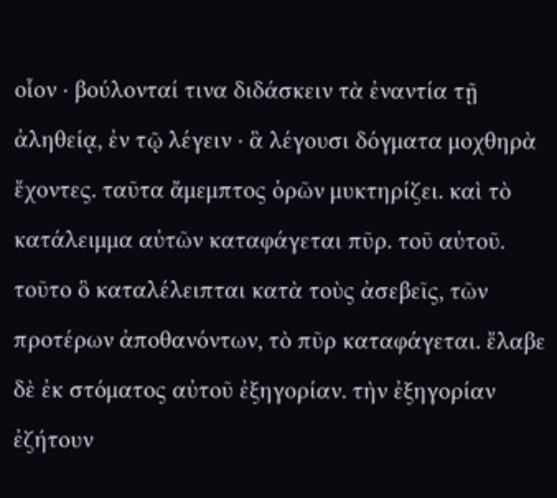οἷον · βούλονταί τινα διδάσκειν τὰ ἐναντία τῇ ἀληθείᾳ, ἐν τῷ λέγειν · ἃ λέγουσι δόγματα μοχθηρὰ ἔχοντες. ταῦτα ἄμεμπτος ὁρῶν μυκτηρίζει. καὶ τὸ κατάλειμμα αὐτῶν καταφάγεται πῦρ. τοῦ αὐτοῦ. τοῦτο ὃ καταλέλειπται κατὰ τοὺς ἀσεβεῖς, τῶν προτέρων ἀποθανόντων, τὸ πῦρ καταφάγεται. ἔλαβε δὲ ἐκ στόματος αὐτοῦ ἐξηγορίαν. τὴν ἐξηγορίαν ἐζήτουν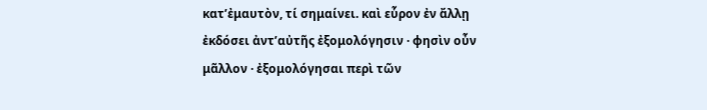κατ’ἐμαυτὸν, τί σημαίνει. καὶ εὗρον ἐν ἄλλῃ ἐκδόσει ἀντ’αὐτῆς ἐξομολόγησιν · φησὶν οὖν μᾶλλον · ἐξομολόγησαι περὶ τῶν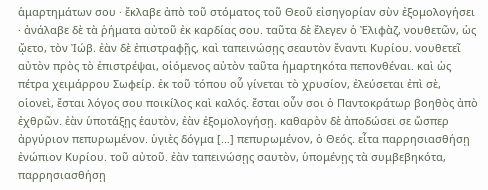ἁμαρτημάτων σου · ἔκλαβε ἀπὸ τοῦ στόματος τοῦ Θεοῦ εἰσηγορίαν σὺν ἐξομολογήσει · ἀνάλαβε δὲ τὰ ῥήματα αὐτοῦ ἐκ καρδίας σου. ταῦτα δὲ ἔλεγεν ὁ Ἐλιφὰζ, νουθετῶν, ὡς ᾤετο, τὸν Ἰώβ. ἐὰν δὲ ἐπιστραφῇς, καὶ ταπεινώσῃς σεαυτὸν ἔναντι Κυρίου. νουθετεῖ αὐτὸν πρὸς τὸ ἐπιστρέψαι, οἰόμενος αὐτὸν ταῦτα ἡμαρτηκότα πεπονθέναι. καὶ ὡς πέτρα χειμάρρου Σωφείρ. ἐκ τοῦ τόπου οὗ γίνεται τὸ χρυσίον, ἐλεύσεται ἐπὶ σὲ, οἱονεὶ, ἔσται λόγος σου ποικίλος καὶ καλός. ἔσται οὖν σοι ὁ Παντοκράτωρ βοηθὸς ἀπὸ ἐχθρῶν. ἐὰν ὑποτάξῃς ἑαυτὸν, ἐὰν ἐξομολογήσῃ. καθαρὸν δὲ ἀποδώσει σε ὥσπερ ἀργύριον πεπυρωμένον. ὑγιὲς δόγμα […] πεπυρωμένον, ὁ Θεός. εἶτα παρρησιασθήσῃ ἐνώπιον Κυρίου. τοῦ αὐτοῦ. ἐὰν ταπεινώσῃς σαυτὸν, ὑπομένῃς τὰ συμβεβηκότα, παρρησιασθήσῃ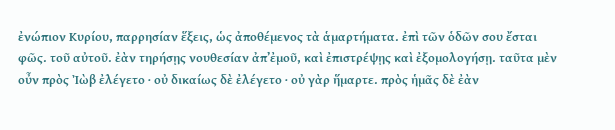ἐνώπιον Κυρίου, παρρησίαν ἕξεις, ὡς ἀποθέμενος τὰ ἁμαρτήματα. ἐπὶ τῶν ὁδῶν σου ἔσται φῶς. τοῦ αὐτοῦ. ἐὰν τηρήσῃς νουθεσίαν ἀπ’ἐμοῦ, καὶ ἐπιστρέψῃς καὶ ἐξομολογήσῃ. ταῦτα μὲν οὖν πρὸς Ἰὼβ ἐλέγετο · οὐ δικαίως δὲ ἐλέγετο · οὐ γὰρ ἥμαρτε. πρὸς ἡμᾶς δὲ ἐὰν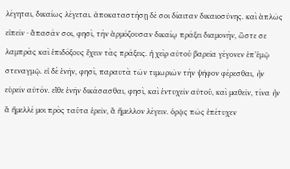λέγηται, δικαίως λέγεται. ἀποκαταστήσῃ δέ σοι δίαιταν δικαιοσύνης. καὶ ἁπλῶς εἰπεῖν · ἅπασάν σοι, φησὶ, τὴν ἁρμόζουσαν δικαίῳ πράξει διαμονὴν, ὥστε σε λαμπρὰς καὶ ἐπιδόξους ἔχειν τὰς πράξεις. ἡ χεὶρ αὐτοῦ βαρεῖα γέγονεν ἐπ’ἐμῷ στεναγμῷ. εἰ δὲ ἐνῆν, φησὶ, παραυτὰ τῶν τιμωριῶν τὴν ψῆφον φέρεσθαι, ἦν εὑρεῖν αὐτόν. εἴθε ἐνῆν δικάσασθαι, φησὶ, καὶ ἐντυχεῖν αὐτοῦ, καὶ μαθεῖν, τίνα ἦν ἃ ἤμελλέ μοι πρὸς ταῦτα ἐρεῖν, ἃ ἤμελλον λέγειν. ὁρᾷς πῶς ἐπέτυχεν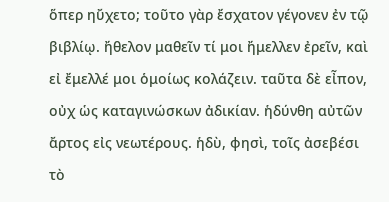ὅπερ ηὔχετο; τοῦτο γὰρ ἔσχατον γέγονεν ἐν τῷ βιβλίῳ. ἤθελον μαθεῖν τί μοι ἤμελλεν ἐρεῖν, καὶ εἰ ἔμελλέ μοι ὁμοίως κολάζειν. ταῦτα δὲ εἶπον, οὐχ ὡς καταγινώσκων ἀδικίαν. ἡδύνθη αὐτῶν ἄρτος εἰς νεωτέρους. ἡδὺ, φησὶ, τοῖς ἀσεβέσι τὸ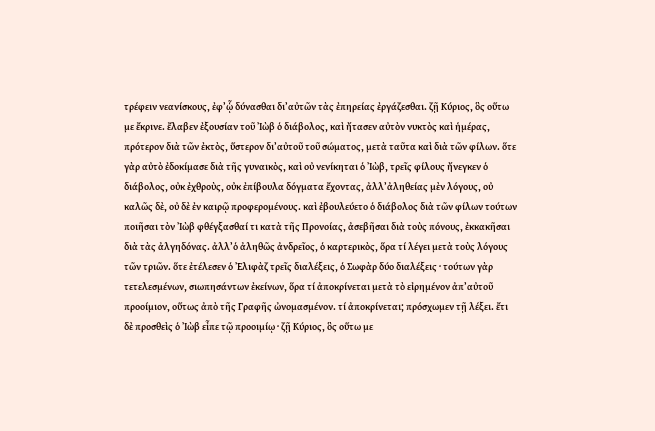τρέφειν νεανίσκους, ἐφ’ᾧ δύνασθαι δι’αὐτῶν τὰς ἐπηρείας ἐργάζεσθαι. ζῇ Κύριος, ὃς οὕτω με ἔκρινε. ἔλαβεν ἐξουσίαν τοῦ Ἰὼβ ὁ διάβολος, καὶ ἤτασεν αὐτὸν νυκτὸς καὶ ἡμέρας, πρότερον διὰ τῶν ἐκτὸς, ὕστερον δι’αὐτοῦ τοῦ σώματος, μετὰ ταῦτα καὶ διὰ τῶν φίλων. ὅτε γὰρ αὐτὸ ἐδοκίμασε διὰ τῆς γυναικὸς, καὶ οὐ νενίκηται ὁ Ἰὼβ, τρεῖς φίλους ἤνεγκεν ὁ διάβολος, οὐκ ἐχθροὺς, οὐκ ἐπίβουλα δόγματα ἔχοντας, ἀλλ’ἀληθείας μὲν λόγους, οὐ καλῶς δὲ, οὐ δὲ ἐν καιρῷ προφερομένους. καὶ ἐβουλεύετο ὁ διάβολος διὰ τῶν φίλων τούτων ποιῆσαι τὸν Ἰὼβ φθέγξασθαί τι κατὰ τῆς Προνοίας, ἀσεβῆσαι διὰ τοὺς πόνους, ἐκκακῆσαι διὰ τὰς ἀλγηδόνας. ἀλλ’ὁ ἀληθῶς ἀνδρεῖος, ὁ καρτερικὸς, ὅρα τί λέγει μετὰ τοὺς λόγους τῶν τριῶν. ὅτε ἐτέλεσεν ὁ Ἐλιφὰζ τρεῖς διαλέξεις, ὁ Σωφὰρ δύο διαλέξεις · τούτων γὰρ τετελεσμένων, σιωπησάντων ἐκείνων, ὅρα τί ἀποκρίνεται μετὰ τὸ εἰρημένον ἀπ’αὐτοῦ προοίμιον, οὕτως ἀπὸ τῆς Γραφῆς ὠνομασμένον. τί ἀποκρίνεται; πρόσχωμεν τῇ λέξει. ἔτι δὲ προσθεὶς ὁ Ἰὼβ εἶπε τῷ προοιμίῳ · ζῇ Κύριος, ὃς οὕτω με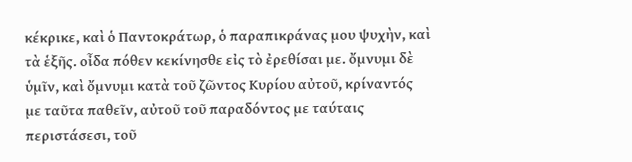κέκρικε, καὶ ὁ Παντοκράτωρ, ὁ παραπικράνας μου ψυχὴν, καὶ τὰ ἑξῆς. οἶδα πόθεν κεκίνησθε εἰς τὸ ἐρεθίσαι με. ὄμνυμι δὲ ὑμῖν, καὶ ὄμνυμι κατὰ τοῦ ζῶντος Κυρίου αὐτοῦ, κρίναντός με ταῦτα παθεῖν, αὐτοῦ τοῦ παραδόντος με ταύταις περιστάσεσι, τοῦ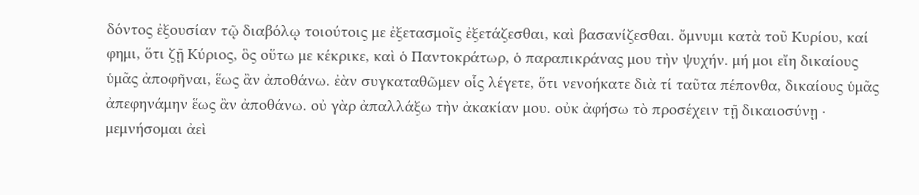δόντος ἐξουσίαν τῷ διαβόλῳ τοιούτοις με ἐξετασμοῖς ἐξετάζεσθαι, καὶ βασανίζεσθαι. ὄμνυμι κατὰ τοῦ Κυρίου, καί φημι, ὅτι ζῇ Κύριος, ὃς οὕτω με κέκρικε, καὶ ὁ Παντοκράτωρ, ὁ παραπικράνας μου τὴν ψυχήν. μή μοι εἴη δικαίους ὑμᾶς ἀποφῆναι, ἕως ἂν ἀποθάνω. ἐὰν συγκαταθῶμεν οἷς λέγετε, ὅτι νενοήκατε διὰ τί ταῦτα πέπονθα, δικαίους ὑμᾶς ἀπεφηνάμην ἕως ἂν ἀποθάνω. οὐ γὰρ ἀπαλλάξω τὴν ἀκακίαν μου. οὐκ ἀφήσω τὸ προσέχειν τῇ δικαιοσύνῃ · μεμνήσομαι ἀεὶ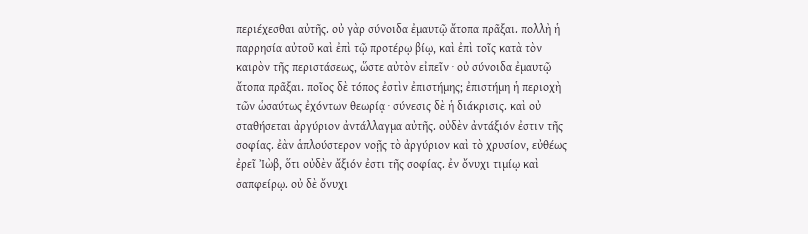περιέχεσθαι αὐτῆς. οὐ γὰρ σύνοιδα ἐμαυτῷ ἄτοπα πρᾶξαι. πολλὴ ἡ παρρησία αὐτοῦ καὶ ἐπὶ τῷ προτέρῳ βίῳ, καὶ ἐπὶ τοῖς κατὰ τὸν καιρὸν τῆς περιστάσεως, ὥστε αὐτὸν εἰπεῖν · οὐ σύνοιδα ἐμαυτῷ ἄτοπα πρᾶξαι. ποῖος δὲ τόπος ἐστὶν ἐπιστήμης; ἐπιστήμη ἡ περιοχὴ τῶν ὡσαύτως ἐχόντων θεωρίᾳ · σύνεσις δὲ ἡ διάκρισις. καὶ οὐ σταθήσεται ἀργύριον ἀντάλλαγμα αὐτῆς. οὐδὲν ἀντάξιόν ἐστιν τῆς σοφίας. ἐὰν ἁπλούστερον νοῇς τὸ ἀργύριον καὶ τὸ χρυσίον, εὐθέως ἐρεῖ Ἰὼβ, ὅτι οὐδὲν ἄξιόν ἐστι τῆς σοφίας. ἐν ὄνυχι τιμίῳ καὶ σαπφείρῳ. οὐ δὲ ὄνυχι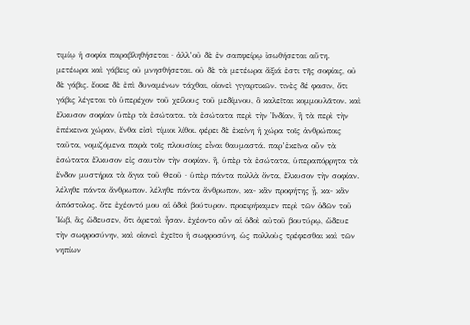τιμίῳ ἡ σοφία παραβληθήσεται · ἀλλ’οὐ δὲ ἐν σαπφείρῳ ἰσωθήσεται αὕτη. μετέωρα καὶ γάβεις οὐ μνησθήσεται. οὐ δὲ τὰ μετέωρα ἄξιά ἐστι τῆς σοφίας, οὐ δὲ γάβις. ἔοικε δὲ ἐπὶ δυναμένων τάχθαι, οἱονεὶ γιγαρτικῶν. τινὲς δέ φασιν, ὅτι γάβις λέγεται τὸ ὑπερέχον τοῦ χείλους τοῦ μεδίμνου, ὃ καλεῖται κομμουλᾶτον. καὶ ἕλκυσον σοφίαν ὑπὲρ τὰ ἐσώτατα. τὰ ἐσώτατα περὶ τὴν Ἰνδίαν, ἢ τὰ περὶ τὴν ἐπέκεινα χώραν, ἔνθα εἰσὶ τίμιοι λίθοι. φέρει δὲ ἐκείνη ἡ χώρα τοῖς ἀνθρώποις ταῦτα, νομιζόμενα παρὰ τοῖς πλουσίοις εἶναι θαυμαστά. παρ’ἐκεῖνα οὖν τὰ ἐσώτατα ἕλκυσον εἰς σαυτὸν τὴν σοφίαν. ἢ, ὑπὲρ τὰ ἐσώτατα, ὑπεραπόρρητα τὰ ἔνδον μυστήρια τὰ ἅγια τοῦ Θεοῦ · ὑπὲρ πάντα πολλὰ ὄντα, ἕλκυσον τὴν σοφίαν. λέληθε πάντα ἄνθρωπον. λέληθε πάντα ἄνθρωπον, κα- κἂν προφήτης ᾖ, κα- κἂν ἀπόστολος. ὅτε ἐχέοντό μου αἱ ὁδοὶ βούτυρον. προειρήκαμεν περὶ τῶν ὁδῶν τοῦ Ἰὼβ, ἃς ὥδευσεν, ὅτι ἀρεταὶ ἦσαν. ἐχέοντο οὖν αἱ ὁδοὶ αὐτοῦ βουτύρῳ, ὥδευε τὴν σωφροσύνην, καὶ οἱονεὶ ἐχεῖτο ἡ σωφροσύνη, ὡς πολλοὺς τρέφεσθαι καὶ τῶν νηπίων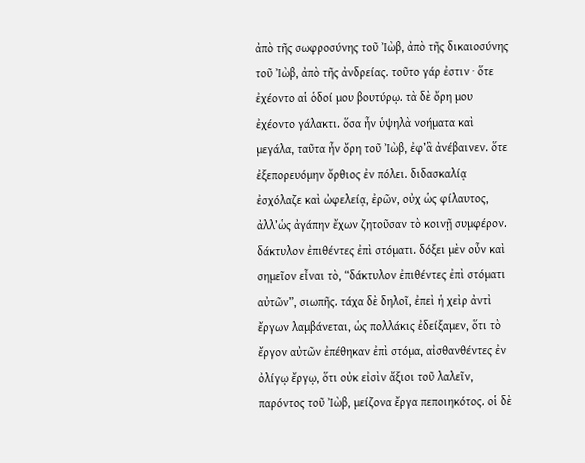ἀπὸ τῆς σωφροσύνης τοῦ Ἰὼβ, ἀπὸ τῆς δικαιοσύνης τοῦ Ἰὼβ, ἀπὸ τῆς ἀνδρείας. τοῦτο γάρ ἐστιν · ὅτε ἐχέοντο αἱ ὁδοί μου βουτύρῳ. τὰ δὲ ὄρη μου ἐχέοντο γάλακτι. ὅσα ἦν ὑψηλὰ νοήματα καὶ μεγάλα, ταῦτα ἦν ὄρη τοῦ Ἰὼβ, ἐφ’ἃ ἀνέβαινεν. ὅτε ἐξεπορευόμην ὄρθιος ἐν πόλει. διδασκαλίᾳ ἐσχόλαζε καὶ ὠφελείᾳ, ἐρῶν, οὐχ ὡς φίλαυτος, ἀλλ’ὡς ἀγάπην ἔχων ζητοῦσαν τὸ κοινῇ συμφέρον. δάκτυλον ἐπιθέντες ἐπὶ στόματι. δόξει μὲν οὖν καὶ σημεῖον εἶναι τὸ, “δάκτυλον ἐπιθέντες ἐπὶ στόματι αὐτῶν”, σιωπῆς. τάχα δὲ δηλοῖ, ἐπεὶ ἡ χεὶρ ἀντὶ ἔργων λαμβάνεται, ὡς πολλάκις ἐδείξαμεν, ὅτι τὸ ἔργον αὐτῶν ἐπέθηκαν ἐπὶ στόμα, αἰσθανθέντες ἐν ὀλίγῳ ἔργῳ, ὅτι οὐκ εἰσὶν ἄξιοι τοῦ λαλεῖν, παρόντος τοῦ Ἰὼβ, μείζονα ἔργα πεποιηκότος. οἱ δὲ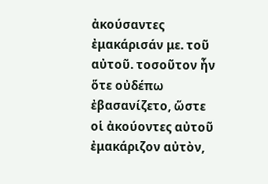ἀκούσαντες ἐμακάρισάν με. τοῦ αὐτοῦ. τοσοῦτον ἦν ὅτε οὐδέπω ἐβασανίζετο, ὥστε οἱ ἀκούοντες αὐτοῦ ἐμακάριζον αὐτὸν,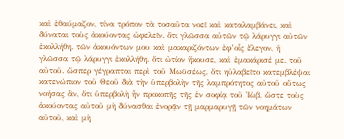καὶ ἐθαύμαζον, τίνα τρόπον τὰ τοσαῦτα νοεῖ καὶ καταλαμβάνει, καὶ δύναται τοὺς ἀκούοντας ὠφελεῖν. ὅτι γλῶσσα αὐτῶν τῷ λάρυγγι αὐτῶν ἐκολλήθη. τῶν ἀκουόντων μου καὶ μακαριζόντων ἐφ’οἷς ἔλεγον, ἡ γλῶσσα τῷ λάρυγγι ἐκολλήθη. ὅτι ὠτίον ἤκουσε, καὶ ἐμακάρισέ με. τοῦ αὐτοῦ. ὥσπερ γέγραπται περὶ τοῦ Μωϋσέως, ὅτι ηὐλαβεῖτο κατεμβλέψαι κατενώπιον τοῦ Θεοῦ διὰ τὴν ὑπερβολὴν τῆς λαμπρότητος αὐτοῦ οὕτως νοήσας ἂν, ὅτι ὑπερβολὴ ἦν προκοπῆς τῆς ἐν σοφίᾳ τοῦ Ἰὼβ, ὥστε τοὺς ἀκούοντας αὐτοῦ μὴ δύνασθαι ἐνορᾷν τῇ μαρμαρυγῇ τῶν νοημάτων αὐτοῦ, καὶ μὴ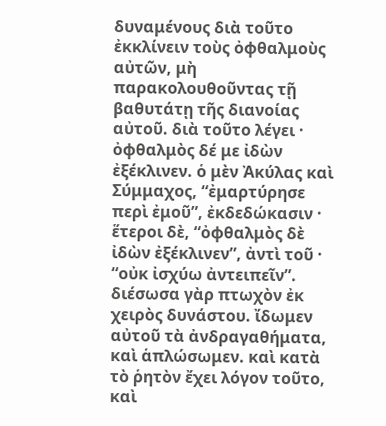δυναμένους διὰ τοῦτο ἐκκλίνειν τοὺς ὀφθαλμοὺς αὐτῶν, μὴ παρακολουθοῦντας τῇ βαθυτάτῃ τῆς διανοίας αὐτοῦ. διὰ τοῦτο λέγει · ὀφθαλμὸς δέ με ἰδὼν ἐξέκλινεν. ὁ μὲν Ἀκύλας καὶ Σύμμαχος, “ἐμαρτύρησε περὶ ἐμοῦ”, ἐκδεδώκασιν · ἕτεροι δὲ, “ὀφθαλμὸς δὲ ἰδὼν ἐξέκλινεν”, ἀντὶ τοῦ · “οὐκ ἰσχύω ἀντειπεῖν”. διέσωσα γὰρ πτωχὸν ἐκ χειρὸς δυνάστου. ἴδωμεν αὐτοῦ τὰ ἀνδραγαθήματα, καὶ ἁπλώσωμεν. καὶ κατὰ τὸ ῥητὸν ἔχει λόγον τοῦτο, καὶ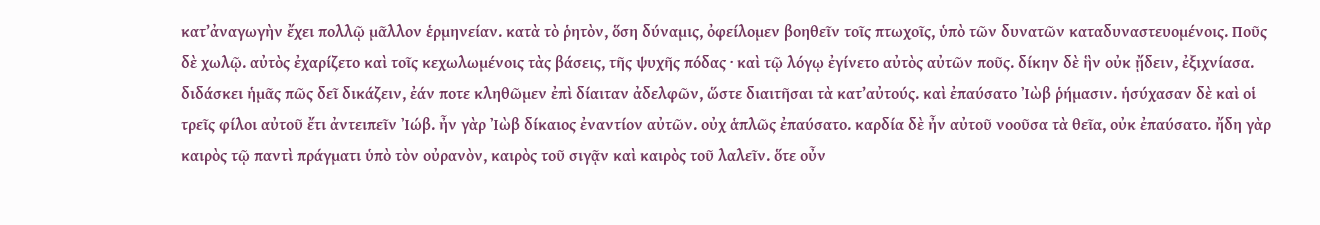κατ’ἀναγωγὴν ἔχει πολλῷ μᾶλλον ἑρμηνείαν. κατὰ τὸ ῥητὸν, ὅση δύναμις, ὀφείλομεν βοηθεῖν τοῖς πτωχοῖς, ὑπὸ τῶν δυνατῶν καταδυναστευομένοις. Ποῦς δὲ χωλῷ. αὐτὸς ἐχαρίζετο καὶ τοῖς κεχωλωμένοις τὰς βάσεις, τῆς ψυχῆς πόδας · καὶ τῷ λόγῳ ἐγίνετο αὐτὸς αὐτῶν ποῦς. δίκην δὲ ἣν οὐκ ᾔδειν, ἐξιχνίασα. διδάσκει ἡμᾶς πῶς δεῖ δικάζειν, ἐάν ποτε κληθῶμεν ἐπὶ δίαιταν ἀδελφῶν, ὥστε διαιτῆσαι τὰ κατ’αὐτούς. καὶ ἐπαύσατο Ἰὼβ ῥήμασιν. ἡσύχασαν δὲ καὶ οἱ τρεῖς φίλοι αὐτοῦ ἔτι ἀντειπεῖν Ἰώβ. ἦν γὰρ Ἰὼβ δίκαιος ἐναντίον αὐτῶν. οὐχ ἁπλῶς ἐπαύσατο. καρδία δὲ ἦν αὐτοῦ νοοῦσα τὰ θεῖα, οὐκ ἐπαύσατο. ἤδη γὰρ καιρὸς τῷ παντὶ πράγματι ὑπὸ τὸν οὐρανὸν, καιρὸς τοῦ σιγᾷν καὶ καιρὸς τοῦ λαλεῖν. ὅτε οὖν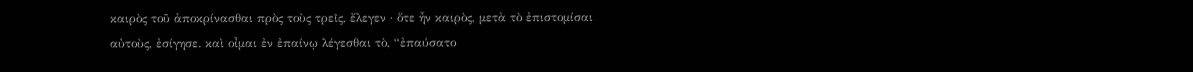καιρὸς τοῦ ἀποκρίνασθαι πρὸς τοὺς τρεῖς, ἔλεγεν · ὅτε ἦν καιρὸς, μετὰ τὸ ἐπιστομίσαι αὐτοὺς, ἐσίγησε. καὶ οἶμαι ἐν ἐπαίνῳ λέγεσθαι τὸ, “ἐπαύσατο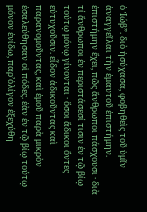ὁ Ἰώβ”. διὸ ἡσύχασα, φοβηθεὶς τοῦ ὑμῖν ἀναγγεῖλαι τὴν ἐμαυτοῦ ἐπιστήμην. ἐπιστήμην ἔχει, πῶς ἄνθρωποι πάσχουσι · διὰ τί ἄνθρωποι ἐν περιστάσεσί τισιν ἐν τῷ βίῳ τούτῳ μόνῳ γίνονται · ὅσοι ἄδικοι ὄντες εὐτυχοῦσιν. εἶδον ἀδικοῦντας καὶ παρανομοῦντας, καὶ ἐμοῦ παρὰ μικρὸν ἐσαλεύθησαν οἱ πόδες. ἐὰν ἐν τῷ βίῳ τούτῳ μόνον ἐνίδω, παρ’ὀλίγον ἐξεχύθη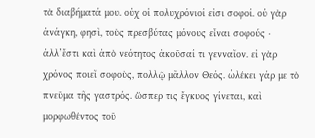τὰ διαβήματά μου. οὐχ οἱ πολυχρόνιοί εἰσι σοφοί. οὐ γὰρ ἀνάγκη, φησὶ, τοὺς πρεσβύτας μόνους εἶναι σοφούς · ἀλλ’ἔστι καὶ ἀπὸ νεότητος ἀκοῦσαί τι γενναῖον. εἰ γὰρ χρόνος ποιεῖ σοφοὺς, πολλῷ μᾶλλον Θεός. ὠλέκει γάρ με τὸ πνεῦμα τῆς γαστρός. ὥσπερ τις ἔγκυος γίνεται, καὶ μορφωθέντος τοῦ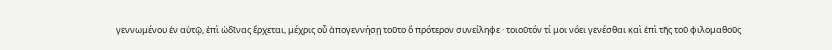γεννωμένου ἐν αὐτῷ, ἐπὶ ὠδῖνας ἔρχεται, μέχρις οὗ ἀπογεννήσῃ τοῦτο ὃ πρότερον συνείληφε · τοιοῦτόν τί μοι νόει γενέσθαι καὶ ἐπὶ τῆς τοῦ φιλομαθοῦς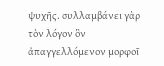ψυχῆς. συλλαμβάνει γὰρ τὸν λόγον ὃν ἀπαγγελλόμενον μορφοῖ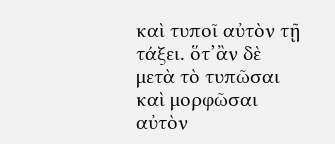καὶ τυποῖ αὐτὸν τῇ τάξει. ὅτ’ἂν δὲ μετὰ τὸ τυπῶσαι καὶ μορφῶσαι αὐτὸν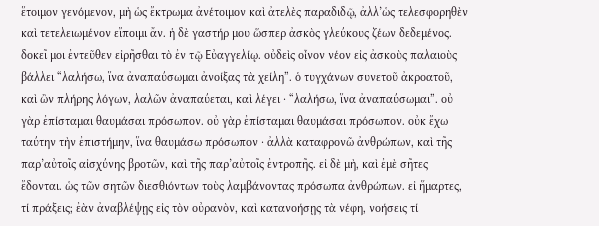ἕτοιμον γενόμενον, μὴ ὡς ἔκτρωμα ἀνέτοιμον καὶ ἀτελὲς παραδιδῷ, ἀλλ’ὡς τελεσφορηθὲν καὶ τετελειωμένον εἴποιμι ἄν. ἡ δὲ γαστήρ μου ὥσπερ ἀσκὸς γλεύκους ζέων δεδεμένος. δοκεῖ μοι ἐντεῦθεν εἰρῆσθαι τὸ ἐν τῷ Εὐαγγελίῳ. οὐδεὶς οἶνον νέον εἰς ἀσκοὺς παλαιοὺς βάλλει “λαλήσω, ἵνα ἀναπαύσωμαι ἀνοίξας τὰ χείλη”. ὁ τυγχάνων συνετοῦ ἀκροατοῦ, καὶ ὢν πλήρης λόγων, λαλῶν ἀναπαύεται, καὶ λέγει · “λαλήσω, ἵνα ἀναπαύσωμαι”. οὐ γὰρ ἐπίσταμαι θαυμάσαι πρόσωπον. οὐ γὰρ ἐπίσταμαι θαυμάσαι πρόσωπον. οὐκ ἔχω ταύτην τὴν ἐπιστήμην, ἵνα θαυμάσω πρόσωπον · ἀλλὰ καταφρονῶ ἀνθρώπων, καὶ τῆς παρ’αὐτοῖς αἰσχύνης βροτῶν, καὶ τῆς παρ’αὐτοῖς ἐντροπῆς. εἰ δὲ μὴ, καὶ ἐμὲ σῆτες ἔδονται. ὡς τῶν σητῶν διεσθιόντων τοὺς λαμβάνοντας πρόσωπα ἀνθρώπων. εἰ ἥμαρτες, τί πράξεις; ἐὰν ἀναβλέψῃς εἰς τὸν οὐρανὸν, καὶ κατανοήσῃς τὰ νέφη, νοήσεις τί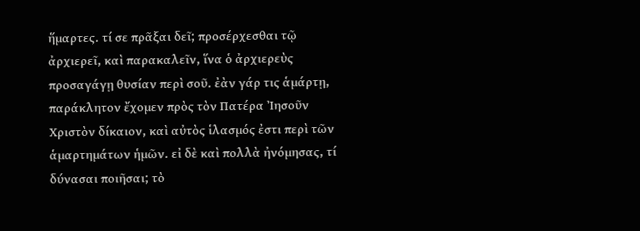ἥμαρτες. τί σε πρᾶξαι δεῖ; προσέρχεσθαι τῷ ἀρχιερεῖ, καὶ παρακαλεῖν, ἵνα ὁ ἀρχιερεὺς προσαγάγῃ θυσίαν περὶ σοῦ. ἐὰν γάρ τις ἁμάρτῃ, παράκλητον ἔχομεν πρὸς τὸν Πατέρα Ἰησοῦν Χριστὸν δίκαιον, καὶ αὐτὸς ἱλασμός ἐστι περὶ τῶν ἁμαρτημάτων ἡμῶν. εἰ δὲ καὶ πολλὰ ἠνόμησας, τί δύνασαι ποιῆσαι; τὸ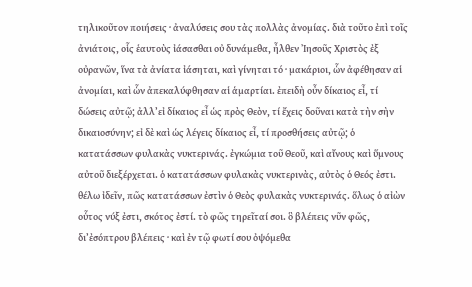τηλικοῦτον ποιήσεις · ἀναλύσεις σου τὰς πολλὰς ἀνομίας. διὰ τοῦτο ἐπὶ τοῖς ἀνιάτοις, οἷς ἑαυτοὺς ἰάσασθαι οὐ δυνάμεθα, ἦλθεν Ἰησοῦς Χριστὸς ἐξ οὐρανῶν, ἵνα τὰ ἀνίατα ἰάσηται, καὶ γίνηται τό · μακάριοι, ὧν ἀφέθησαν αἱ ἀνομίαι, καὶ ὧν ἀπεκαλύφθησαν αἱ ἁμαρτίαι. ἐπειδὴ οὖν δίκαιος εἶ, τί δώσεις αὐτῷ; ἀλλ’εἰ δίκαιος εἶ ὡς πρὸς Θεὸν, τί ἔχεις δοῦναι κατὰ τὴν σὴν δικαιοσύνην; εἰ δὲ καὶ ὡς λέγεις δίκαιος εἶ, τί προσθήσεις αὐτῷ; ὁ κατατάσσων φυλακὰς νυκτερινάς. ἐγκώμια τοῦ Θεοῦ, καὶ αἴνους καὶ ὕμνους αὐτοῦ διεξέρχεται. ὁ κατατάσσων φυλακὰς νυκτερινὰς, αὐτὸς ὁ Θεός ἐστι. θέλω ἰδεῖν, πῶς κατατάσσων ἐστὶν ὁ Θεὸς φυλακὰς νυκτερινάς. ὅλως ὁ αἰὼν οὗτος νύξ ἐστι, σκότος ἐστί. τὸ φῶς τηρεῖταί σοι. ὃ βλέπεις νῦν φῶς, δι’ἐσόπτρου βλέπεις · καὶ ἐν τῷ φωτί σου ὀψόμεθα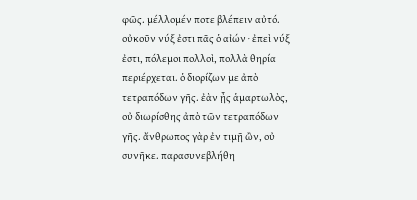φῶς. μέλλομέν ποτε βλέπειν αὐτό. οὐκοῦν νύξ ἐστι πᾶς ὁ αἰών · ἐπεὶ νύξ ἐστι, πόλεμοι πολλοὶ, πολλὰ θηρία περιέρχεται. ὁ διορίζων με ἀπὸ τετραπόδων γῆς. ἐὰν ᾖς ἁμαρτωλὸς, οὐ διωρίσθης ἀπὸ τῶν τετραπόδων γῆς. ἄνθρωπος γὰρ ἐν τιμῇ ὢν, οὐ συνῆκε. παρασυνεβλήθη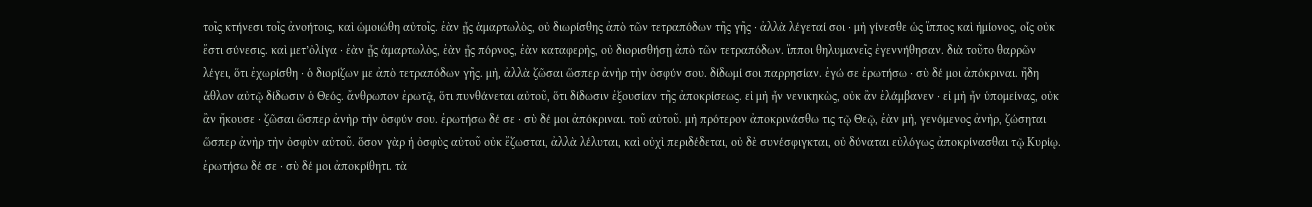τοῖς κτήνεσι τοῖς ἀνοήτοις, καὶ ὡμοιώθη αὐτοῖς. ἐὰν ᾖς ἁμαρτωλὸς, οὐ διωρίσθης ἀπὸ τῶν τετραπόδων τῆς γῆς · ἀλλὰ λέγεταί σοι · μὴ γίνεσθε ὡς ἵππος καὶ ἡμίονος, οἷς οὐκ ἔστι σύνεσις. καὶ μετ’ὀλίγα · ἐὰν ᾖς ἁμαρτωλὸς, ἐὰν ᾖς πόρνος, ἐὰν καταφερὴς, οὐ διορισθήσῃ ἀπὸ τῶν τετραπόδων. ἵπποι θηλυμανεῖς ἐγεννήθησαν. διὰ τοῦτο θαρρῶν λέγει, ὅτι ἐχωρίσθη · ὁ διορίζων με ἀπὸ τετραπόδων γῆς. μὴ, ἀλλὰ ζῶσαι ὥσπερ ἀνὴρ τὴν ὀσφύν σου. δίδωμί σοι παρρησίαν. ἐγώ σε ἐρωτήσω · σὺ δέ μοι ἀπόκριναι. ἤδη ἆθλον αὐτῷ δίδωσιν ὁ Θεός. ἄνθρωπον ἐρωτᾷ, ὅτι πυνθάνεται αὐτοῦ, ὅτι δίδωσιν ἐξουσίαν τῆς ἀποκρίσεως. εἰ μὴ ἦν νενικηκὼς, οὐκ ἂν ἐλάμβανεν · εἰ μὴ ἦν ὑπομείνας, οὐκ ἂν ἤκουσε · ζῶσαι ὥσπερ ἀνὴρ τὴν ὀσφύν σου. ἐρωτήσω δέ σε · σὺ δέ μοι ἀπόκριναι. τοῦ αὐτοῦ. μὴ πρότερον ἀποκρινάσθω τις τῷ Θεῷ, ἐὰν μὴ, γενόμενος ἀνὴρ, ζώσηται ὥσπερ ἀνὴρ τὴν ὀσφὺν αὐτοῦ. ὅσον γὰρ ἡ ὀσφὺς αὐτοῦ οὐκ ἔζωσται, ἀλλὰ λέλυται, καὶ οὐχὶ περιδέδεται, οὐ δὲ συνέσφιγκται, οὐ δύναται εὐλόγως ἀποκρίνασθαι τῷ Κυρίῳ. ἐρωτήσω δέ σε · σὺ δέ μοι ἀποκρίθητι. τὰ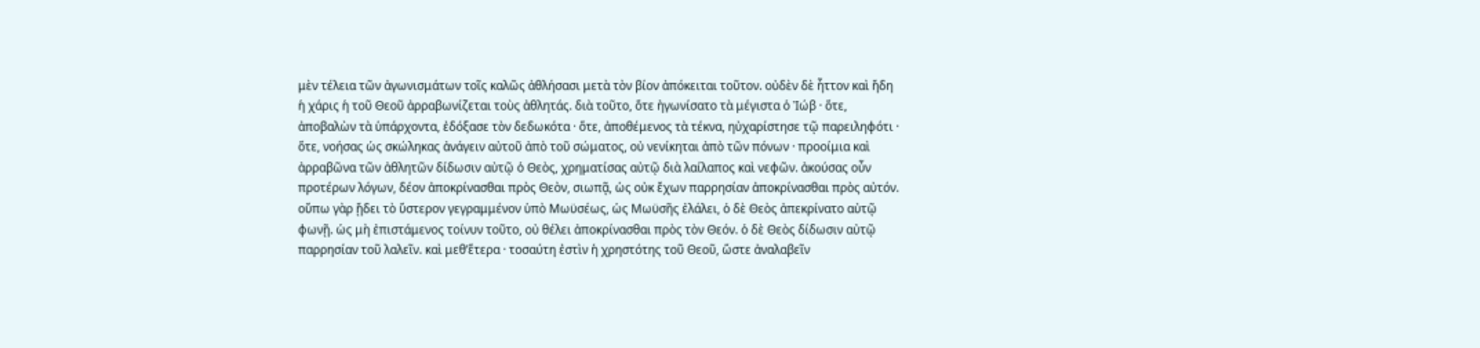μὲν τέλεια τῶν ἀγωνισμάτων τοῖς καλῶς ἀθλήσασι μετὰ τὸν βίον ἀπόκειται τοῦτον. οὐδὲν δὲ ἧττον καὶ ἤδη ἡ χάρις ἡ τοῦ Θεοῦ ἀρραβωνίζεται τοὺς ἀθλητάς. διὰ τοῦτο, ὅτε ἠγωνίσατο τὰ μέγιστα ὁ Ἰώβ · ὅτε, ἀποβαλὼν τὰ ὑπάρχοντα, ἐδόξασε τὸν δεδωκότα · ὅτε, ἀποθέμενος τὰ τέκνα, ηὐχαρίστησε τῷ παρειληφότι · ὅτε, νοήσας ὡς σκώληκας ἀνάγειν αὐτοῦ ἀπὸ τοῦ σώματος, οὐ νενίκηται ἀπὸ τῶν πόνων · προοίμια καὶ ἀρραβῶνα τῶν ἀθλητῶν δίδωσιν αὐτῷ ὁ Θεὸς, χρηματίσας αὐτῷ διὰ λαίλαπος καὶ νεφῶν. ἀκούσας οὖν προτέρων λόγων, δέον ἀποκρίνασθαι πρὸς Θεὸν, σιωπᾷ, ὡς οὐκ ἔχων παρρησίαν ἀποκρίνασθαι πρὸς αὐτόν. οὔπω γὰρ ᾔδει τὸ ὕστερον γεγραμμένον ὑπὸ Μωϋσέως, ὡς Μωϋσῆς ἐλάλει, ὁ δὲ Θεὸς ἀπεκρίνατο αὐτῷ φωνῇ. ὡς μὴ ἐπιστάμενος τοίνυν τοῦτο, οὐ θέλει ἀποκρίνασθαι πρὸς τὸν Θεόν. ὁ δὲ Θεὸς δίδωσιν αὐτῷ παρρησίαν τοῦ λαλεῖν. καὶ μεθ’ἕτερα · τοσαύτη ἐστὶν ἡ χρηστότης τοῦ Θεοῦ, ὥστε ἀναλαβεῖν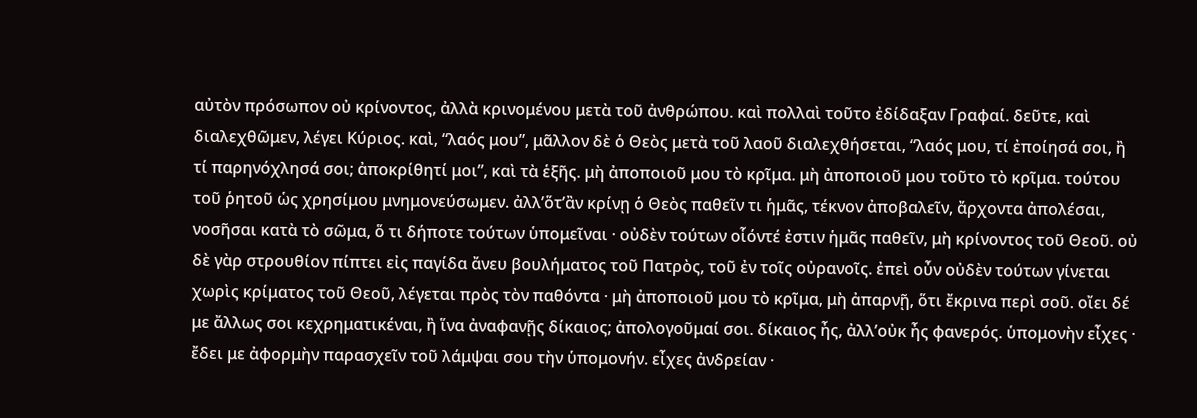αὐτὸν πρόσωπον οὐ κρίνοντος, ἀλλὰ κρινομένου μετὰ τοῦ ἀνθρώπου. καὶ πολλαὶ τοῦτο ἐδίδαξαν Γραφαί. δεῦτε, καὶ διαλεχθῶμεν, λέγει Κύριος. καὶ, “λαός μου”, μᾶλλον δὲ ὁ Θεὸς μετὰ τοῦ λαοῦ διαλεχθήσεται, “λαός μου, τί ἐποίησά σοι, ἢ τί παρηνόχλησά σοι; ἀποκρίθητί μοι”, καὶ τὰ ἑξῆς. μὴ ἀποποιοῦ μου τὸ κρῖμα. μὴ ἀποποιοῦ μου τοῦτο τὸ κρῖμα. τούτου τοῦ ῥητοῦ ὡς χρησίμου μνημονεύσωμεν. ἀλλ’ὅτ’ἂν κρίνῃ ὁ Θεὸς παθεῖν τι ἡμᾶς, τέκνον ἀποβαλεῖν, ἄρχοντα ἀπολέσαι, νοσῆσαι κατὰ τὸ σῶμα, ὅ τι δήποτε τούτων ὑπομεῖναι · οὐδὲν τούτων οἷόντέ ἐστιν ἡμᾶς παθεῖν, μὴ κρίνοντος τοῦ Θεοῦ. οὐ δὲ γὰρ στρουθίον πίπτει εἰς παγίδα ἄνευ βουλήματος τοῦ Πατρὸς, τοῦ ἐν τοῖς οὐρανοῖς. ἐπεὶ οὖν οὐδὲν τούτων γίνεται χωρὶς κρίματος τοῦ Θεοῦ, λέγεται πρὸς τὸν παθόντα · μὴ ἀποποιοῦ μου τὸ κρῖμα, μὴ ἀπαρνῇ, ὅτι ἔκρινα περὶ σοῦ. οἴει δέ με ἄλλως σοι κεχρηματικέναι, ἢ ἵνα ἀναφανῇς δίκαιος; ἀπολογοῦμαί σοι. δίκαιος ἦς, ἀλλ’οὐκ ἦς φανερός. ὑπομονὴν εἶχες · ἔδει με ἀφορμὴν παρασχεῖν τοῦ λάμψαι σου τὴν ὑπομονήν. εἶχες ἀνδρείαν ·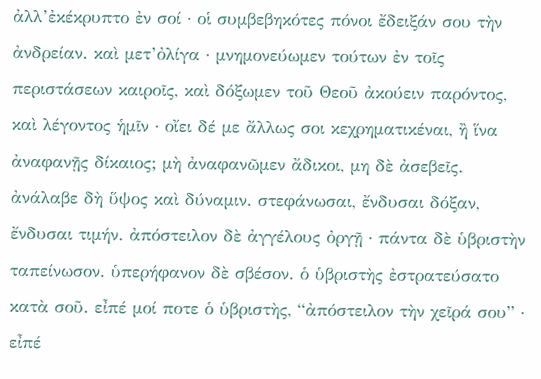ἀλλ’ἐκέκρυπτο ἐν σοί · οἱ συμβεβηκότες πόνοι ἔδειξάν σου τὴν ἀνδρείαν. καὶ μετ’ὀλίγα · μνημονεύωμεν τούτων ἐν τοῖς περιστάσεων καιροῖς, καὶ δόξωμεν τοῦ Θεοῦ ἀκούειν παρόντος, καὶ λέγοντος ἡμῖν · οἴει δέ με ἄλλως σοι κεχρηματικέναι, ἢ ἵνα ἀναφανῇς δίκαιος; μὴ ἀναφανῶμεν ἄδικοι, μη δὲ ἀσεβεῖς. ἀνάλαβε δὴ ὕψος καὶ δύναμιν. στεφάνωσαι, ἔνδυσαι δόξαν, ἔνδυσαι τιμήν. ἀπόστειλον δὲ ἀγγέλους ὀργῇ · πάντα δὲ ὑβριστὴν ταπείνωσον. ὑπερήφανον δὲ σβέσον. ὁ ὑβριστὴς ἐστρατεύσατο κατὰ σοῦ. εἶπέ μοί ποτε ὁ ὑβριστὴς, “ἀπόστειλον τὴν χεῖρά σου” · εἶπέ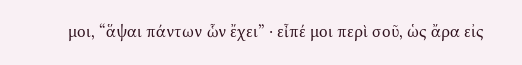μοι, “ἅψαι πάντων ὧν ἔχει” · εἶπέ μοι περὶ σοῦ, ὡς ἄρα εἰς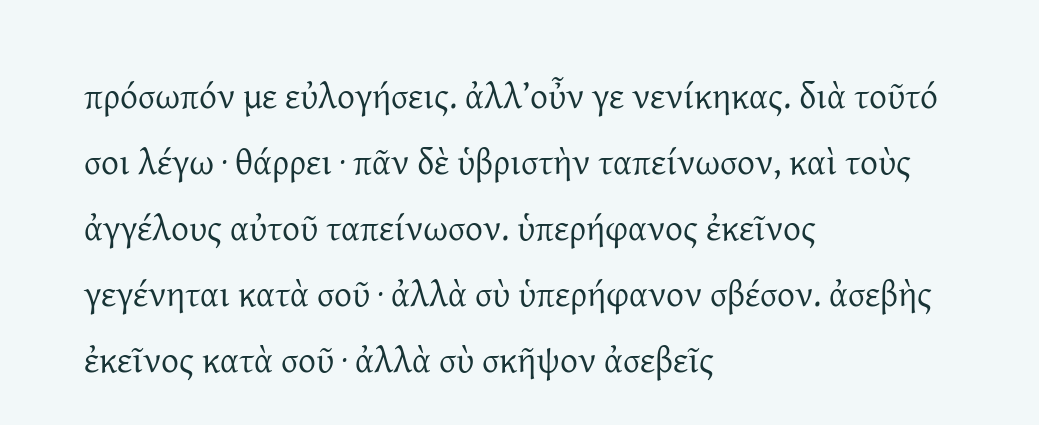πρόσωπόν με εὐλογήσεις. ἀλλ’οὖν γε νενίκηκας. διὰ τοῦτό σοι λέγω · θάρρει · πᾶν δὲ ὑβριστὴν ταπείνωσον, καὶ τοὺς ἀγγέλους αὐτοῦ ταπείνωσον. ὑπερήφανος ἐκεῖνος γεγένηται κατὰ σοῦ · ἀλλὰ σὺ ὑπερήφανον σβέσον. ἀσεβὴς ἐκεῖνος κατὰ σοῦ · ἀλλὰ σὺ σκῆψον ἀσεβεῖς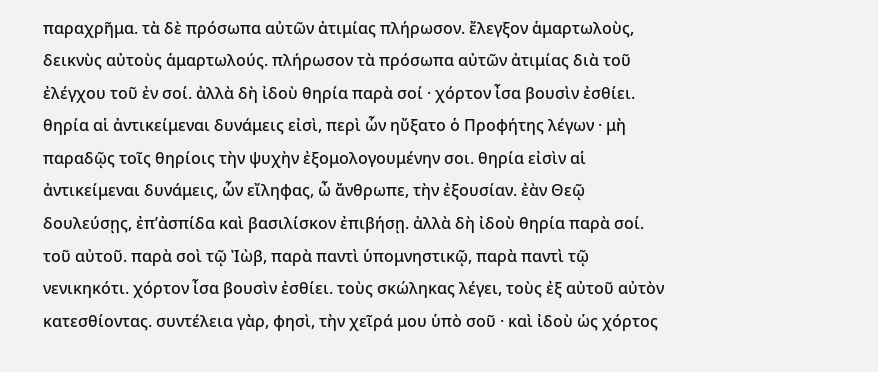παραχρῆμα. τὰ δὲ πρόσωπα αὐτῶν ἀτιμίας πλήρωσον. ἔλεγξον ἁμαρτωλοὺς, δεικνὺς αὐτοὺς ἁμαρτωλούς. πλήρωσον τὰ πρόσωπα αὐτῶν ἀτιμίας διὰ τοῦ ἐλέγχου τοῦ ἐν σοί. ἀλλὰ δὴ ἰδοὺ θηρία παρὰ σοί · χόρτον ἶσα βουσὶν ἐσθίει. θηρία αἱ ἀντικείμεναι δυνάμεις εἰσὶ, περὶ ὧν ηὔξατο ὁ Προφήτης λέγων · μὴ παραδῷς τοῖς θηρίοις τὴν ψυχὴν ἐξομολογουμένην σοι. θηρία εἰσὶν αἱ ἀντικείμεναι δυνάμεις, ὧν εἴληφας, ὦ ἄνθρωπε, τὴν ἐξουσίαν. ἐὰν Θεῷ δουλεύσῃς, ἐπ’ἀσπίδα καὶ βασιλίσκον ἐπιβήσῃ. ἀλλὰ δὴ ἰδοὺ θηρία παρὰ σοί. τοῦ αὐτοῦ. παρὰ σοὶ τῷ Ἰὼβ, παρὰ παντὶ ὑπομνηστικῷ, παρὰ παντὶ τῷ νενικηκότι. χόρτον ἶσα βουσὶν ἐσθίει. τοὺς σκώληκας λέγει, τοὺς ἐξ αὐτοῦ αὐτὸν κατεσθίοντας. συντέλεια γὰρ, φησὶ, τὴν χεῖρά μου ὑπὸ σοῦ · καὶ ἰδοὺ ὡς χόρτος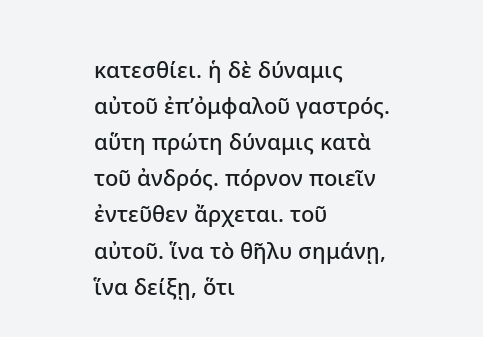κατεσθίει. ἡ δὲ δύναμις αὐτοῦ ἐπ’ὀμφαλοῦ γαστρός. αὕτη πρώτη δύναμις κατὰ τοῦ ἀνδρός. πόρνον ποιεῖν ἐντεῦθεν ἄρχεται. τοῦ αὐτοῦ. ἵνα τὸ θῆλυ σημάνῃ, ἵνα δείξῃ, ὅτι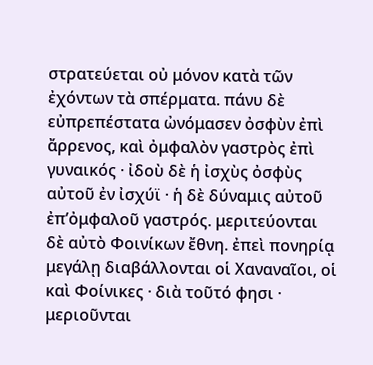στρατεύεται οὐ μόνον κατὰ τῶν ἐχόντων τὰ σπέρματα. πάνυ δὲ εὐπρεπέστατα ὠνόμασεν ὀσφὺν ἐπὶ ἄρρενος, καὶ ὀμφαλὸν γαστρὸς ἐπὶ γυναικός · ἰδοὺ δὲ ἡ ἰσχὺς ὀσφὺς αὐτοῦ ἐν ἰσχύϊ · ἡ δὲ δύναμις αὐτοῦ ἐπ’ὀμφαλοῦ γαστρός. μεριτεύονται δὲ αὐτὸ Φοινίκων ἔθνη. ἐπεὶ πονηρίᾳ μεγάλῃ διαβάλλονται οἱ Χαναναῖοι, οἱ καὶ Φοίνικες · διὰ τοῦτό φησι · μεριοῦνται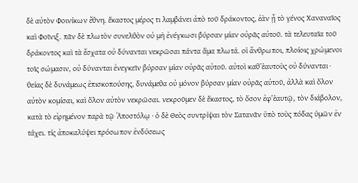δὲ αὐτὸν Φοινίκων ἔθνη. ἕκαστος μέρος τι λαμβάνει ἀπὸ τοῦ δράκοντος, ἐὰν ᾖ τὸ γένος Χαναναῖος καὶ Φοῖνιξ. πᾶν δὲ πλωτὸν συνελθὸν οὐ μὴ ἐνέγκωσι βύρσαν μίαν οὐρᾶς αὐτοῦ. τὰ τελευταῖα τοῦ δράκοντος καὶ τὰ ἔσχατα οὐ δύνανται νεκρῶσαι πάντα ἅμα πλωτά. οἱ ἄνθρωποι, πλοίοις χρώμενοι τοῖς σώμασιν, οὐ δύνανται ἐνεγκεῖν βύρσαν μίαν οὐρᾶς αὐτοῦ. αὐτοὶ καθ’ἑαυτοὺς οὐ δύνανται · θείας δὲ δυνάμεως ἐπισκοπούσης, δυνάμεθα οὐ μόνον βύρσαν μίαν οὐρᾶς αὐτοῦ, ἀλλὰ καὶ ὅλον αὐτὸν κομίσαι, καὶ ὅλον αὐτὸν νεκρῶσαι. νεκροῦμεν δὲ ἕκαστος, τὸ ὅσον ἐφ’ἑαυτῷ, τὸν διάβολον, κατὰ τὸ εἰρημένον παρὰ τῷ Ἀποστόλῳ · ὁ δὲ Θεὸς συντρίψαι τὸν Σατανᾶν ὑπὸ τοὺς πόδας ὑμῶν ἐν τάχει. τίς ἀποκαλύψει πρόσωπον ἐνδύσεως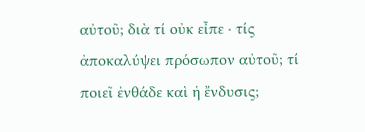αὐτοῦ; διὰ τί οὐκ εἶπε · τίς ἀποκαλύψει πρόσωπον αὐτοῦ; τί ποιεῖ ἐνθάδε καὶ ἡ ἔνδυσις;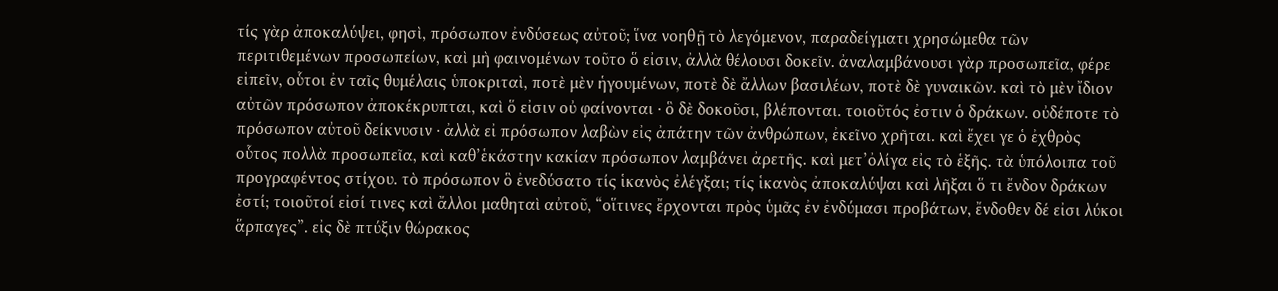τίς γὰρ ἀποκαλύψει, φησὶ, πρόσωπον ἐνδύσεως αὐτοῦ; ἵνα νοηθῇ τὸ λεγόμενον, παραδείγματι χρησώμεθα τῶν περιτιθεμένων προσωπείων, καὶ μὴ φαινομένων τοῦτο ὅ εἰσιν, ἀλλὰ θέλουσι δοκεῖν. ἀναλαμβάνουσι γὰρ προσωπεῖα, φέρε εἰπεῖν, οὗτοι ἐν ταῖς θυμέλαις ὑποκριταὶ, ποτὲ μὲν ἡγουμένων, ποτὲ δὲ ἄλλων βασιλέων, ποτὲ δὲ γυναικῶν. καὶ τὸ μὲν ἴδιον αὐτῶν πρόσωπον ἀποκέκρυπται, καὶ ὅ εἰσιν οὐ φαίνονται · ὃ δὲ δοκοῦσι, βλέπονται. τοιοῦτός ἐστιν ὁ δράκων. οὐδέποτε τὸ πρόσωπον αὐτοῦ δείκνυσιν · ἀλλὰ εἰ πρόσωπον λαβὼν εἰς ἀπάτην τῶν ἀνθρώπων, ἐκεῖνο χρῆται. καὶ ἔχει γε ὁ ἐχθρὸς οὗτος πολλὰ προσωπεῖα, καὶ καθ’ἑκάστην κακίαν πρόσωπον λαμβάνει ἀρετῆς. καὶ μετ’ὀλίγα εἰς τὸ ἑξῆς. τὰ ὑπόλοιπα τοῦ προγραφέντος στίχου. τὸ πρόσωπον ὃ ἐνεδύσατο τίς ἱκανὸς ἐλέγξαι; τίς ἱκανὸς ἀποκαλύψαι καὶ λῆξαι ὅ τι ἔνδον δράκων ἐστί; τοιοῦτοί εἰσί τινες καὶ ἄλλοι μαθηταὶ αὐτοῦ, “οἵτινες ἔρχονται πρὸς ὑμᾶς ἐν ἐνδύμασι προβάτων, ἔνδοθεν δέ εἰσι λύκοι ἅρπαγες”. εἰς δὲ πτύξιν θώρακος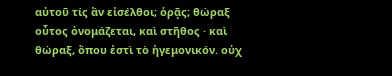αὐτοῦ τίς ἂν εἰσέλθοι; ὁρᾷς; θώραξ οὗτος ὀνομάζεται, καὶ στῆθος · καὶ θώραξ, ὅπου ἐστὶ τὸ ἡγεμονικόν. οὐχ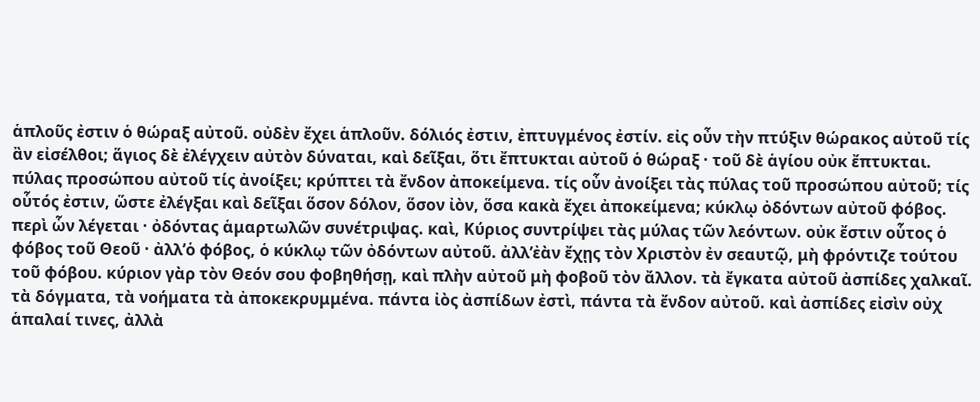ἁπλοῦς ἐστιν ὁ θώραξ αὐτοῦ. οὐδὲν ἔχει ἁπλοῦν. δόλιός ἐστιν, ἐπτυγμένος ἐστίν. εἰς οὖν τὴν πτύξιν θώρακος αὐτοῦ τίς ἂν εἰσέλθοι; ἅγιος δὲ ἐλέγχειν αὐτὸν δύναται, καὶ δεῖξαι, ὅτι ἔπτυκται αὐτοῦ ὁ θώραξ · τοῦ δὲ ἁγίου οὐκ ἔπτυκται. πύλας προσώπου αὐτοῦ τίς ἀνοίξει; κρύπτει τὰ ἔνδον ἀποκείμενα. τίς οὖν ἀνοίξει τὰς πύλας τοῦ προσώπου αὐτοῦ; τίς οὗτός ἐστιν, ὥστε ἐλέγξαι καὶ δεῖξαι ὅσον δόλον, ὅσον ἰὸν, ὅσα κακὰ ἔχει ἀποκείμενα; κύκλῳ ὀδόντων αὐτοῦ φόβος. περὶ ὧν λέγεται · ὀδόντας ἁμαρτωλῶν συνέτριψας. καὶ, Κύριος συντρίψει τὰς μύλας τῶν λεόντων. οὐκ ἔστιν οὗτος ὁ φόβος τοῦ Θεοῦ · ἀλλ’ὁ φόβος, ὁ κύκλῳ τῶν ὀδόντων αὐτοῦ. ἀλλ’ἐὰν ἔχῃς τὸν Χριστὸν ἐν σεαυτῷ, μὴ φρόντιζε τούτου τοῦ φόβου. κύριον γὰρ τὸν Θεόν σου φοβηθήσῃ, καὶ πλὴν αὐτοῦ μὴ φοβοῦ τὸν ἄλλον. τὰ ἔγκατα αὐτοῦ ἀσπίδες χαλκαῖ. τὰ δόγματα, τὰ νοήματα τὰ ἀποκεκρυμμένα. πάντα ἰὸς ἀσπίδων ἐστὶ, πάντα τὰ ἔνδον αὐτοῦ. καὶ ἀσπίδες εἰσὶν οὐχ ἁπαλαί τινες, ἀλλὰ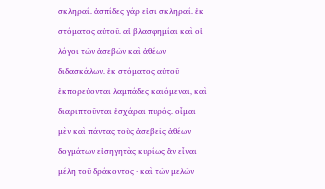σκληραί. ἀσπίδες γάρ εἰσι σκληραί. ἐκ στόματος αὐτοῦ. αἱ βλασφημίαι καὶ οἱ λόγοι τῶν ἀσεβῶν καὶ ἀθέων διδασκάλων. ἐκ στόματος αὐτοῦ ἐκπορεύονται λαμπάδες καιόμεναι, καὶ διαριπτοῦνται ἐσχάραι πυρός. οἶμαι μὲν καὶ πάντας τοὺς ἀσεβεῖς ἀθέων δογμάτων εἰσηγητὰς κυρίως ἂν εἶναι μέλη τοῦ δράκοντος · καὶ τῶν μελῶν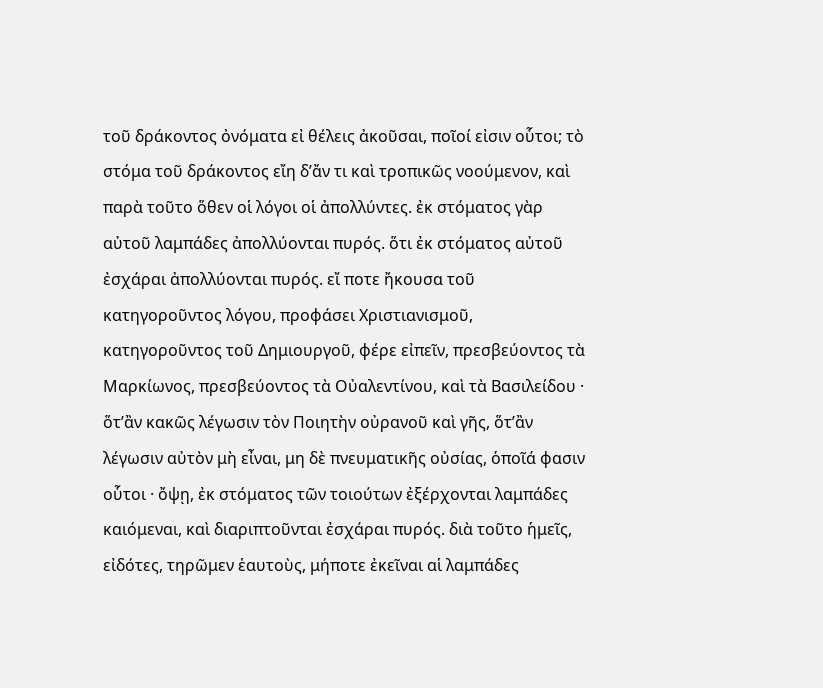τοῦ δράκοντος ὀνόματα εἰ θέλεις ἀκοῦσαι, ποῖοί εἰσιν οὗτοι; τὸ στόμα τοῦ δράκοντος εἴη δ’ἄν τι καὶ τροπικῶς νοούμενον, καὶ παρὰ τοῦτο ὅθεν οἱ λόγοι οἱ ἀπολλύντες. ἐκ στόματος γὰρ αὐτοῦ λαμπάδες ἀπολλύονται πυρός. ὅτι ἐκ στόματος αὐτοῦ ἐσχάραι ἀπολλύονται πυρός. εἴ ποτε ἤκουσα τοῦ κατηγοροῦντος λόγου, προφάσει Χριστιανισμοῦ, κατηγοροῦντος τοῦ Δημιουργοῦ, φέρε εἰπεῖν, πρεσβεύοντος τὰ Μαρκίωνος, πρεσβεύοντος τὰ Οὐαλεντίνου, καὶ τὰ Βασιλείδου · ὅτ’ἂν κακῶς λέγωσιν τὸν Ποιητὴν οὐρανοῦ καὶ γῆς, ὅτ’ἂν λέγωσιν αὐτὸν μὴ εἶναι, μη δὲ πνευματικῆς οὐσίας, ὁποῖά φασιν οὗτοι · ὄψῃ, ἐκ στόματος τῶν τοιούτων ἐξέρχονται λαμπάδες καιόμεναι, καὶ διαριπτοῦνται ἐσχάραι πυρός. διὰ τοῦτο ἡμεῖς, εἰδότες, τηρῶμεν ἑαυτοὺς, μήποτε ἐκεῖναι αἱ λαμπάδες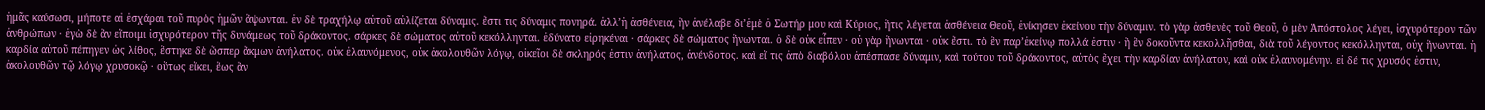ἡμᾶς καύσωσι, μήποτε αἱ ἐσχάραι τοῦ πυρὸς ἡμῶν ἅψωνται. ἐν δὲ τραχήλῳ αὐτοῦ αὐλίζεται δύναμις. ἔστι τις δύναμις πονηρά. ἀλλ’ἡ ἀσθένεια, ἣν ἀνέλαβε δι’ἐμὲ ὁ Σωτήρ μου καὶ Κύριος, ἥτις λέγεται ἀσθένεια Θεοῦ, ἐνίκησεν ἐκείνου τὴν δύναμιν. τὸ γὰρ ἀσθενὲς τοῦ Θεοῦ, ὁ μὲν Ἀπόστολος λέγει, ἰσχυρότερον τῶν ἀνθρώπων · ἐγὼ δὲ ἂν εἴποιμι ἰσχυρότερον τῆς δυνάμεως τοῦ δράκοντος. σάρκες δὲ σώματος αὐτοῦ κεκόλληνται. ἐδύνατο εἰρηκέναι · σάρκες δὲ σώματος ἥνωνται. ὁ δὲ οὐκ εἶπεν · οὐ γὰρ ἥνωνται · οὐκ ἔστι. τὸ ἓν παρ’ἐκείνῳ πολλά ἐστιν · ἢ ἓν δοκοῦντα κεκολλῆσθαι, διὰ τοῦ λέγοντος κεκόλληνται, οὐχ ἥνωνται. ἡ καρδία αὐτοῦ πέπηγεν ὡς λίθος, ἕστηκε δὲ ὥσπερ ἄκμων ἀνήλατος. οὐκ ἐλαυνόμενος, οὐκ ἀκολουθῶν λόγῳ, οἰκεῖοι δὲ σκληρός ἐστιν ἀνήλατος, ἀνένδοτος. καὶ εἴ τις ἀπὸ διαβόλου ἀπέσπασε δύναμιν, καὶ τούτου τοῦ δράκοντος, αὐτὸς ἔχει τὴν καρδίαν ἀνήλατον, καὶ οὐκ ἐλαυνομένην. εἰ δέ τις χρυσός ἐστιν, ἀκολουθῶν τῷ λόγῳ χρυσοκῷ · οὕτως εἴκει, ἕως ἂν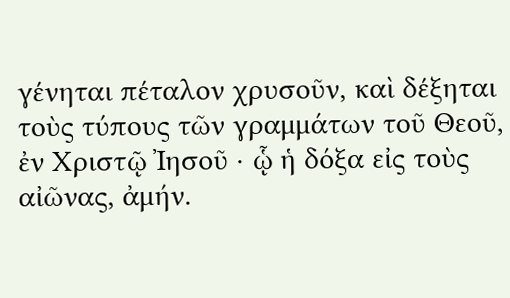γένηται πέταλον χρυσοῦν, καὶ δέξηται τοὺς τύπους τῶν γραμμάτων τοῦ Θεοῦ, ἐν Χριστῷ Ἰησοῦ · ᾧ ἡ δόξα εἰς τοὺς αἰῶνας, ἀμήν.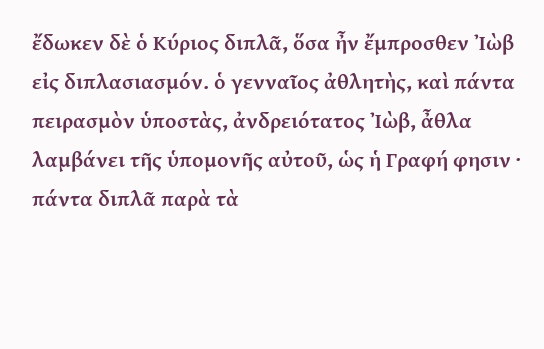ἔδωκεν δὲ ὁ Κύριος διπλᾶ, ὅσα ἦν ἔμπροσθεν Ἰὼβ εἰς διπλασιασμόν. ὁ γενναῖος ἀθλητὴς, καὶ πάντα πειρασμὸν ὑποστὰς, ἀνδρειότατος Ἰὼβ, ἆθλα λαμβάνει τῆς ὑπομονῆς αὐτοῦ, ὡς ἡ Γραφή φησιν · πάντα διπλᾶ παρὰ τὰ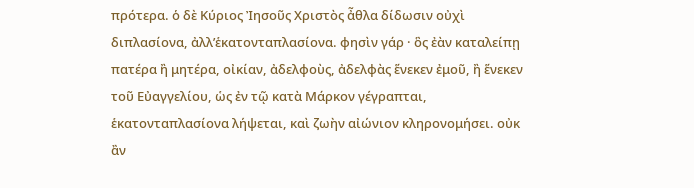πρότερα. ὁ δὲ Κύριος Ἰησοῦς Χριστὸς ἆθλα δίδωσιν οὐχὶ διπλασίονα, ἀλλ’ἑκατονταπλασίονα. φησὶν γάρ · ὃς ἐὰν καταλείπῃ πατέρα ἢ μητέρα, οἰκίαν, ἀδελφοὺς, ἀδελφὰς ἕνεκεν ἐμοῦ, ἢ ἕνεκεν τοῦ Εὐαγγελίου, ὡς ἐν τῷ κατὰ Μάρκον γέγραπται, ἑκατονταπλασίονα λήψεται, καὶ ζωὴν αἰώνιον κληρονομήσει. οὐκ ἂν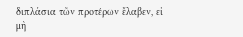διπλάσια τῶν προτέρων ἔλαβεν, εἰ μὴ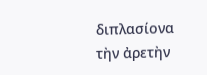διπλασίονα τὴν ἀρετὴν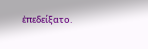ἐπεδείξατο.